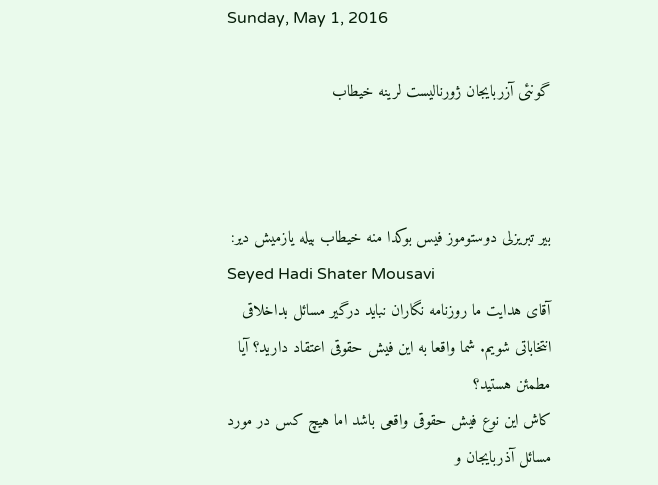Sunday, May 1, 2016

گونئی آزربایجان ژورنالیست لرینه خیطاب



بیر تبریزلی دوستوموز فیس بوکدا منه خیطاب بیله یازمیش دیر:
Seyed Hadi Shater Mousavi
آقای هدایت ما روزنامه نگاران نباید درگیر مسائل بداخلاقی انتخاباتی شویم. شما واقعا به این فیش حقوقی اعتقاد دارید؟ آیا مطمئن هستید؟
کاش این نوع فیش حقوقی واقعی باشد اما هیچ کس در مورد مسائل آذربایجان و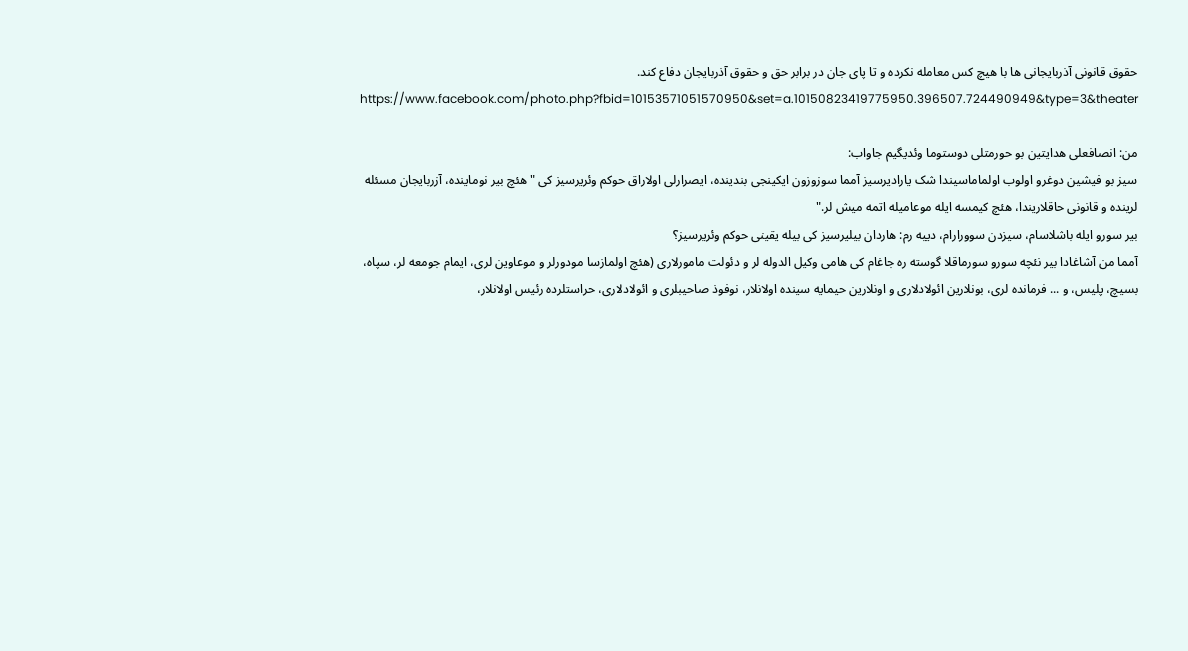حقوق قانونی آذربایجانی ها با هیچ کس معامله نکرده و تا پای جان در برابر حق و حقوق آذربایجان دفاع کند.
https://www.facebook.com/photo.php?fbid=10153571051570950&set=a.10150823419775950.396507.724490949&type=3&theater

من: انصافعلی هدایتین بو حورمتلی دوستوما وئدیگیم جاواب:
سیز بو فیشین دوغرو اولوب اولماماسیندا شک یارادیرسیز آمما سوزوزون ایکینجی بندینده، ایصرارلی اولاراق حوکم وئریرسیز کی "هئچ بیر نوماینده، آزربایجان مسئله لرینده و قانونی حاقلاریندا، هئچ کیمسه ایله موعامیله اتمه میش لر."
بیر سورو ایله باشلاسام، سیزدن سوورارام، دییه رم: هاردان بیلیرسیز کی بیله یقینی حوکم وئریرسیز؟
آمما من آشاغادا بیر نئچه سورو سورماقلا گوسته ره جاغام کی هامی وکیل الدوله لر و دئولت مامورلاری (هئچ اولمازسا مودورلر و موعاوین لری، ایمام جومعه لر، سپاه، بسیچ، پلیس، و ... فرمانده لری، بونلارین ائولادلاری و اونلارین حیمایه سینده اولانلار، نوفوذ صاحیبلری و ائولادلاری، حراستلرده رئیس اولانلار،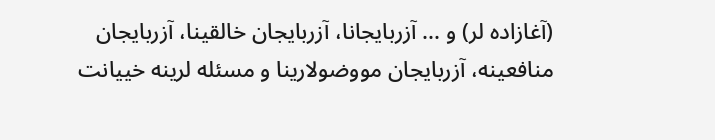(آغازاده لر) و ... آزربایجانا، آزربایجان خالقینا، آزربایجان منافعینه، آزربایجان مووضولارینا و مسئله لرینه خییانت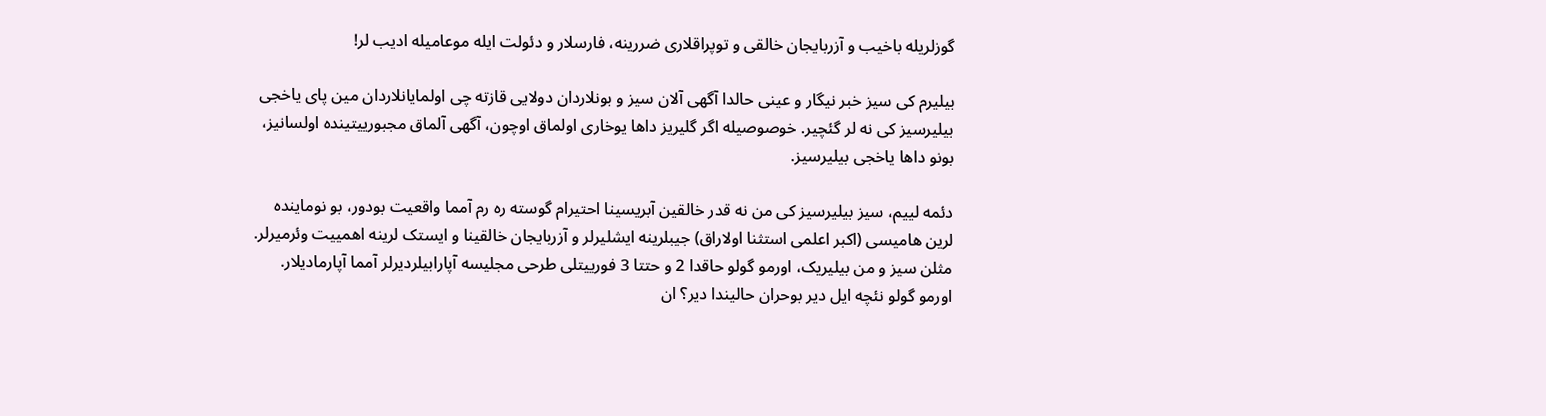گوزلریله باخیب و آزربایجان خالقی و توپراقلاری ضررینه، فارسلار و دئولت ایله موعامیله ادیب لر!

بیلیرم کی سیز خبر نیگار و عینی حالدا آگهی آلان سیز و بونلاردان دولایی قازته چی اولمایانلاردان مین پای یاخجی بیلیرسیز کی نه لر گئچیر. خوصوصیله اگر گلیریز داها یوخاری اولماق اوچون، آگهی آلماق مجبورییتینده اولسانیز، بونو داها یاخجی بیلیرسیز.

دئمه لییم، سیز بیلیرسیز کی من نه قدر خالقین آبریسینا احتیرام گوسته ره رم آمما واقعیت بودور، بو نوماینده لرین هامیسی (اکبر اعلمی استثنا اولاراق) جیبلرینه ایشلیرلر و آزربایجان خالقینا و ایستک لرینه اهمییت وئرمیرلر.
مثلن سیز و من بیلیریک، اورمو گولو حاقدا 2 و حتتا 3 فورییتلی طرحی مجلیسه آپارابیلردیرلر آمما آپارمادیلار. اورمو گولو نئچه ایل دیر بوحران حالیندا دیر؟ ان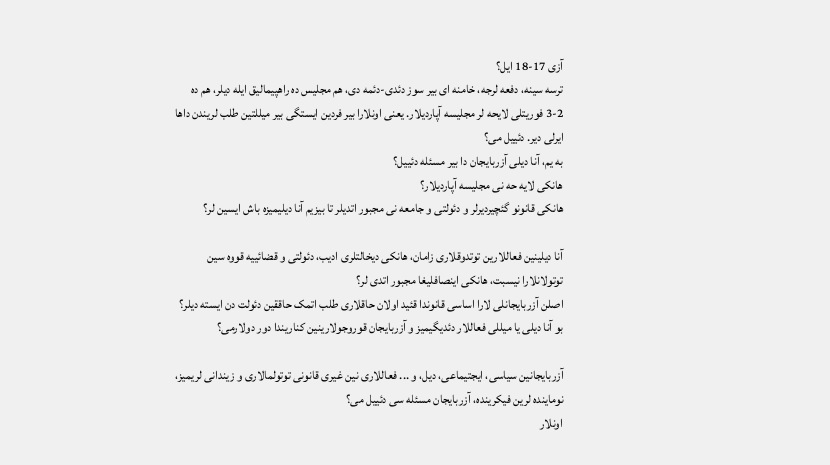آزی 17-18 ایل؟
ترسه سینه، دفعه لرجه، خامنه ای بیر سوز دئدی-دئمه دی، هم مجلیس ده راهپیمالیق ایله دیلر، هم ده 2-3 فوریتلی لایحه لر مجلیسه آپاردیلار. یعنی اونلارا بیر فردین ایستگی بیر میللتین طلب لریندن داها ایرلی دیر. دئییل می؟
به یم، آنا دیلی آزربایجان دا بیر مسئله دئییل؟
هانکی لایه حه نی مجلیسه آپاردیلار؟
هانکی قانونو گئچیردیرلر و دئولتی و جامعه نی مجبور اتدیلر تا بیزیم آنا دیلیمیزه باش ایسین لر؟

آنا دیلینین فعاللارین توتدوقلاری زامان، هانکی دیخالتلری ادیب، دئولتی و قضائییه قووه سین توتولانلارا نیسبت، هانکی اینصافلیغا مجبور اتدی لر؟
اصلن آزربایجانلی لارا اساسی قانوندا قئید اولان حاقلاری طلب اتمک حاققین دئولت دن ایسته دیلر؟
بو آنا دیلی یا میللی فعاللار دئدیگیمیز و آزربایجان قوروجولارینین کناریندا دور دولارمی؟

آزربایجانین سیاسی، ایجتیماعی، دیل، و ... فعاللاری نین غیری قانونی توتولمالاری و زیندانی لریمیز، نوماینده لرین فیکرینده، آزربایجان مسئله سی دئییل می؟
اونلار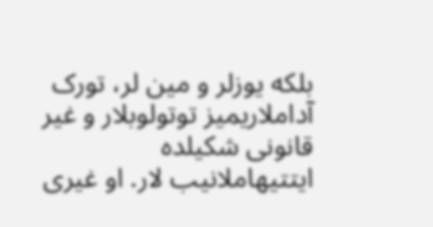بلکه یوزلر و مین لر، تورک آداملاریمیز توتولوبلار و غیر قانونی شکیلده ایتتیهاملانیب لار. او غیری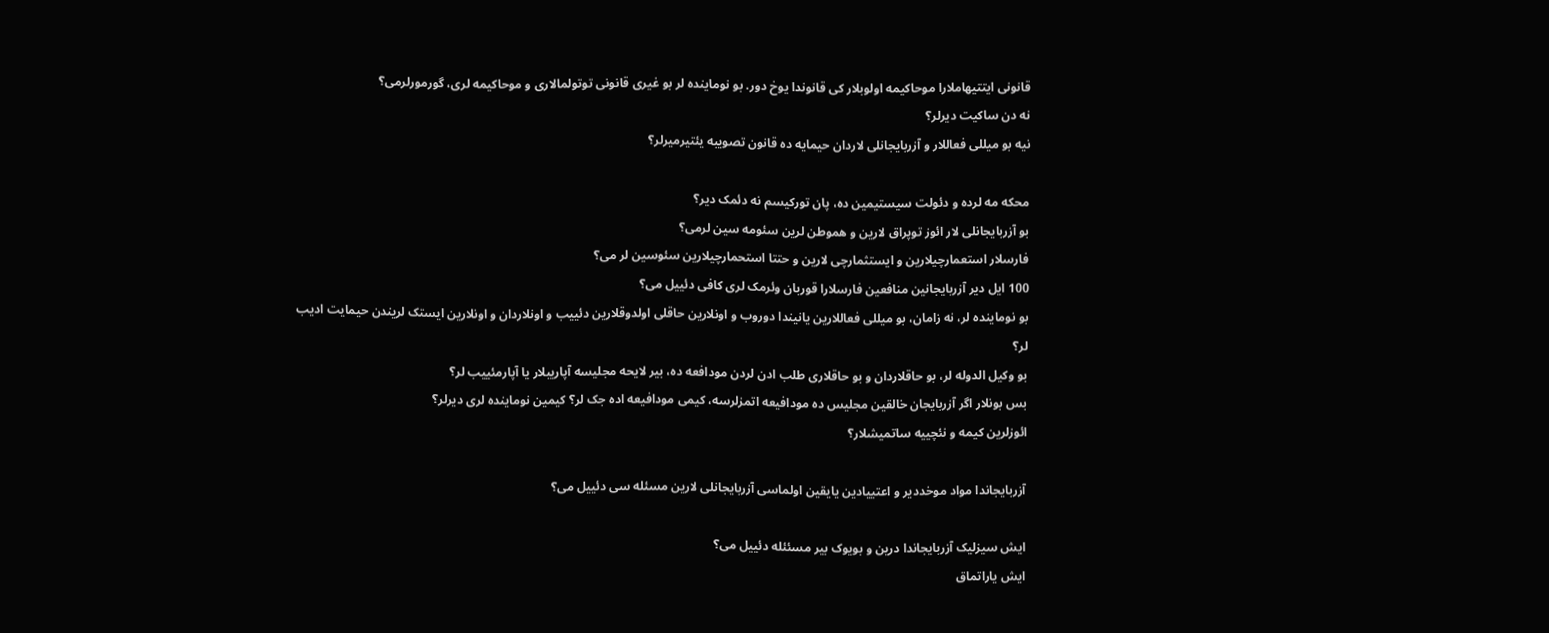قانونی ایتتیهاملارا موحاکیمه اولوبلار کی قانوندا یوخ دور. بو نوماینده لر بو غیری قانونی توتولمالاری و موحاکیمه لری، گورمورلرمی؟
نه دن ساکیت دیرلر؟
نیه بو میللی فعاللار و آزربایجانلی لاردان حیمایه ده قانون تصویبه یئتیرمیرلر؟

محکه مه لرده و دئولت سیستیمین ده، پان تورکیسم نه دئمک دیر؟
بو آزربایجانلی لار ائوز توپراق لارین و هموطن لرین سئومه سین لرمی؟
فارسلار استعمارچیلارین و ایستثمارچی لارین و حتتا استحمارچیلارین سئوسین لر می؟
100 ایل دیر آزربایجانین منافعین فارسلارا قوربان وئرمک لری کافی دئییل می؟
بو نوماینده لر، نه زامان، بو میللی فعاللارین یانیندا دوروب و اونلارین حاقلی اولدوقلارین دئییب و اونلاردان و اونلارین ایستک لریندن حیمایت ادیب لر؟
بو وکیل الدوله لر، بو حاقلاردان و بو حاقلاری طلب ادن لردن مودافعه ده، بیر لایحه مجلیسه آپاریبلار یا آپارمئییب لر؟
بس بونلار اگر آزربایجان خالقین مجلیس ده مودافیعه اتمزلرسه، کیمی مودافیعه اده جک لر؟ کیمین نوماینده لری دیرلر؟
ائوزلرین کیمه و نئچییه ساتمیشلار؟

آزربایجاندا مواد موخددیر و اعتییادین یایقین اولماسی آزربایجانلی لارین مسئله سی دئییل می؟

ایش سیزلیک آزربایجاندا درین و بویوک بیر مسئئله دئییل می؟
ایش یاراتماق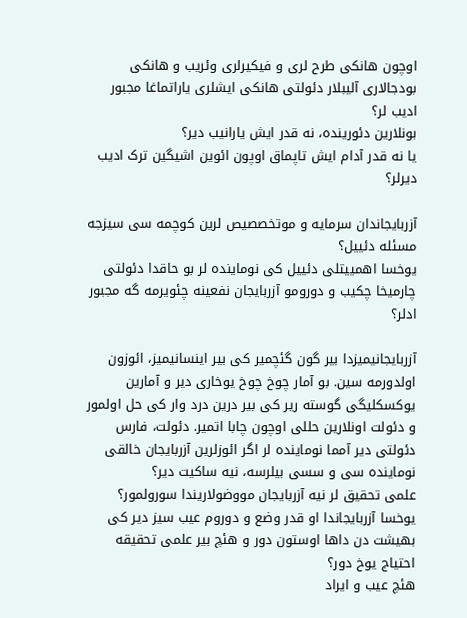اوچون هانکی طرح لری و فیکیرلری وئریب و هانکی بودجالاری آلیبلار دئولتی هانکی ایشلری یاراتماغا مجبور ادیب لر؟
بونلارین دئورینده، نه قدر ایش یارانیب دیر؟
یا نه قدر آدام ایش تاپماق اوپون ائوین اشیگین ترک ادیب دیرلر؟

آزربایجاندان سرمایه و موتخصصیص لرین کوچمه سی سیزجه مسئله دئییل؟
یوخسا اهمییتلی دئییل کی نوماینده لر بو حاقدا دئولتی چارمیخا چکیب و دورومو آزربایجان نفعینه چئویرمه گه مجبور ادلر؟

آزربایجانیمیزدا بیر گون گئچمیر کی بیر اینسانیمیز، ائوزون اولدورمه سین. بو آمار چوخ چوخ یوخاری دیر و آمارین یوکسکلیگی گوسته ریر کی بیر درین درد وار کی حل اولمور و دئولت اونلارین حللی اوچون چابا اتمیر. دئولت، فارس دئولتی دیر آمما نوماینده لر اگر ائوزلرین آزربایجان خالقی نوماینده سی و سسی بیلرسه، نیه ساکیت دیر؟
علمی تحقیق لر نیه آزربایجان مووضولاریندا سورولمور؟
یوخسا آزربایجاندا او قدر وضع و دوروم عیب سیز دیر کی بهیشت دن داها اوستون دور و هئچ بیر علمی تحقیقه احتیاج یوخ دور؟
هئچ عیب و ایراد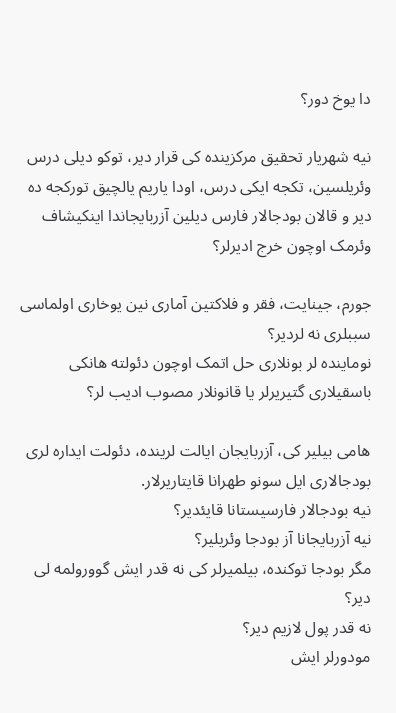دا یوخ دور؟

نیه شهریار تحقیق مرکزینده کی قرار دیر، توکو دیلی درس وئریلسین، تکجه ایکی درس، اودا یاریم یالچیق تورکجه ده دیر و قالان بودجالار فارس دیلین آزربایجاندا اینکیشاف وئرمک اوچون خرج ادیرلر؟

جورم، جینایت، فقر و فلاکتین آماری نین یوخاری اولماسی سببلری نه لردیر؟
نوماینده لر بونلاری حل اتمک اوچون دئولته هانکی باسقیلاری گتیریرلر یا قانونلار مصوب ادیب لر؟

هامی بیلیر کی، آزربایجان ایالت لرینده، دئولت ایداره لری بودجالاری ایل سونو طهرانا قایتاریرلار.
نیه بودجالار فارسیستانا قایئدیر؟
نیه آزربایجانا آز بودجا وئریلیر؟
مگر بودجا توکنده، بیلمیرلر کی نه قدر ایش گوورولمه لی دیر؟
نه قدر پول لازیم دیر؟
مودورلر ایش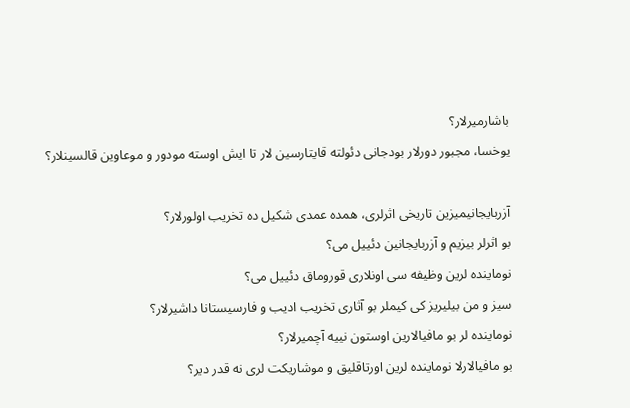باشارمیرلار؟
یوخسا، مجبور دورلار بودجانی دئولته قایتارسین لار تا ایش اوسته مودور و موعاوین قالسینلار؟

آزربایجانیمیزین تاریخی اثرلری، همده عمدی شکیل ده تخریب اولورلار؟
بو اثرلر بیزیم و آزربایجانین دئییل می؟
نوماینده لرین وظیفه سی اونلاری قوروماق دئییل می؟
سیز و من بیلیریز کی کیملر بو آثاری تخریب ادیب و فارسیستانا داشیرلار؟
نوماینده لر بو مافیالارین اوستون نییه آچمیرلار؟
بو مافیالارلا نوماینده لرین اورتاقلیق و موشاریکت لری نه قدر دیر؟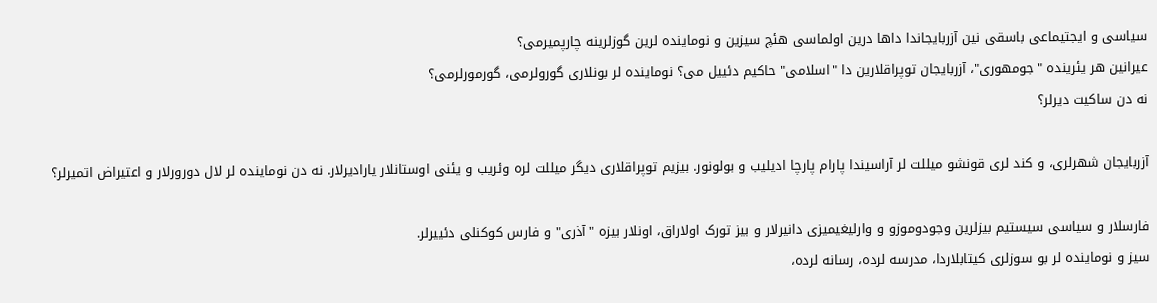سیاسی و ایجتیماعی باسقی نین آزربایجاندا داها درین اولماسی هئچ سیزین و نوماینده لرین گوزلرینه چارپمیرمی؟
عیرانین هر یئرینده "جومهوری"، آزربایجان توپراقلارین دا "اسلامی" حاکیم دئییل می؟ نوماینده لر بونلاری گورولرمی، گورمورلرمی؟
نه دن ساکیت دیرلر؟

آزربایجان شهرلری، و کند لری قونشو میللت لر آراسیندا پارام پارچا ادیلیب و بولونور. بیزیم توپراقلاری دیگر میللت لره وئریب و یئنی اوستانلار یارادیرلار. نه دن نوماینده لر لال دورورلار و اعتیراض اتمیرلر؟

فارسلار و سیاسی سیستیم بیزلرین وجودوموزو و وارلیغیمیزی دانیرلار و بیز تورک اولاراق، اونلار بیزه "آذری" و فارس کوکنلی دئییرلر.
سیز و نوماینده لر بو سوزلری کیتابلاردا، مدرسه لرده، رسانه لرده،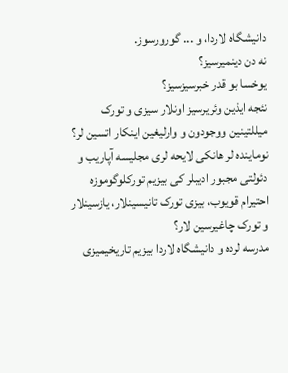دانیشگاه لاردا، و ... گورورسوز.
نه دن دینمیرسیز؟
یوخسا بو قدر خبرسیزسیز؟
نئجه ایذین وئریرسیز اونلار سیزی و تورک میللتینین ووجودون و وارلیغین اینکار اتسین لر؟
نوماینده لر هانکی لایحه لری مجلیسه آپاریب و دئولتی مجبور ادیبلر کی بیزیم تورکلوگوموزه احتیرام قویوب، بیزی تورک تانیسینلار، یازسینلار و تورک چاغیرسین لار؟
مدرسه لرده و دانیشگاه لاردا بیزیم تاریخیمیزی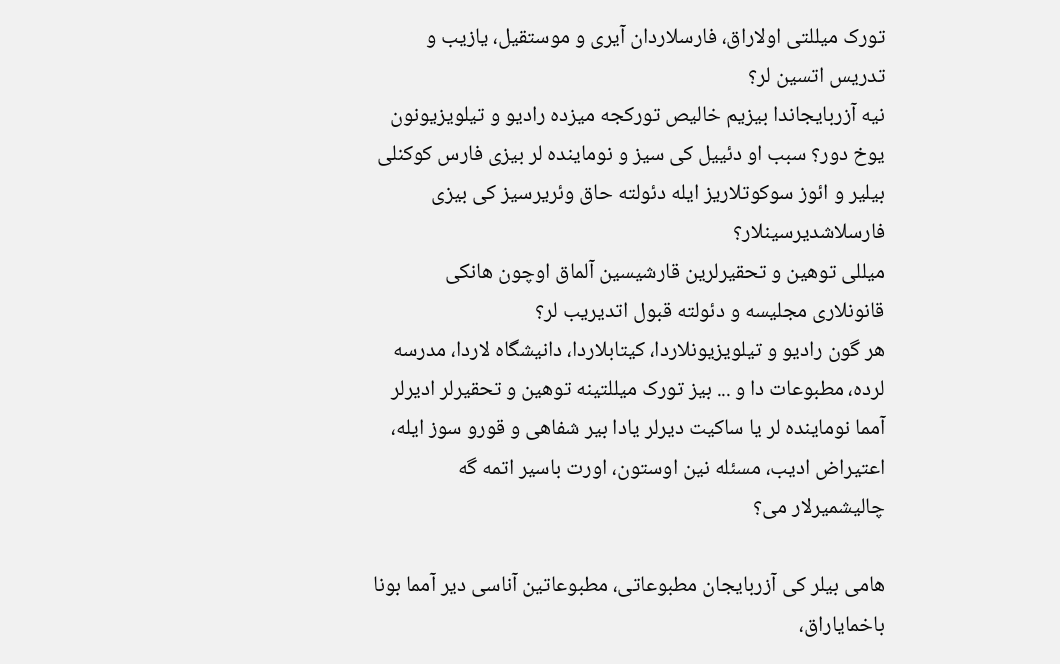تورک میللتی اولاراق، فارسلاردان آیری و موستقیل، یازیب و تدریس اتسین لر؟
نیه آزربایجاندا بیزیم خالیص تورکجه میزده رادیو و تیلویزیونون یوخ دور؟ سبب او دئییل کی سیز و نوماینده لر بیزی فارس کوکنلی بیلیر و ائوز سوکوتلاریز ایله دئولته حاق وئریرسیز کی بیزی فارسلاشدیرسینلار؟
میللی توهین و تحقیرلرین قارشیسین آلماق اوچون هانکی قانونلاری مجلیسه و دئولته قبول اتدیریب لر؟
هر گون رادیو و تیلویزیونلاردا، کیتابلاردا، دانیشگاه لاردا، مدرسه لرده، مطبوعات دا و ... بیز تورک میللتینه توهین و تحقیرلر ادیرلر آمما نوماینده لر یا ساکیت دیرلر یادا بیر شفاهی و قورو سوز ایله، اعتیراض ادیب، مسئله نین اوستون، اورت باسیر اتمه گه چالیشمیرلار می؟

هامی بیلر کی آزربایجان مطبوعاتی، مطبوعاتین آناسی دیر آمما بونا باخمایاراق،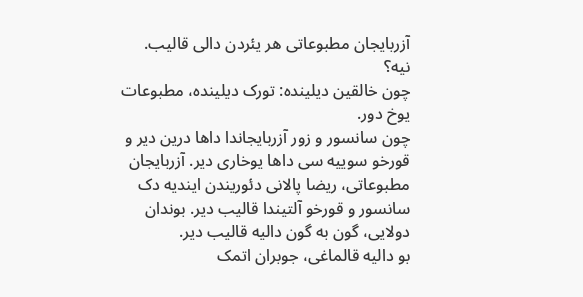آزربایجان مطبوعاتی هر یئردن دالی قالیب.
نیه؟
چون خالقین دیلینده: تورک دیلینده، مطبوعات یوخ دور.
چون سانسور و زور آزربایجاندا داها درین دیر و قورخو سوییه سی داها یوخاری دیر. آزربایجان مطبوعاتی، ریضا پالانی دئوریندن ایندیه دک سانسور و قورخو آلتیندا قالیب دیر. بوندان دولایی، گون به گون دالیه قالیب دیر.
بو دالیه قالماغی، جوبران اتمک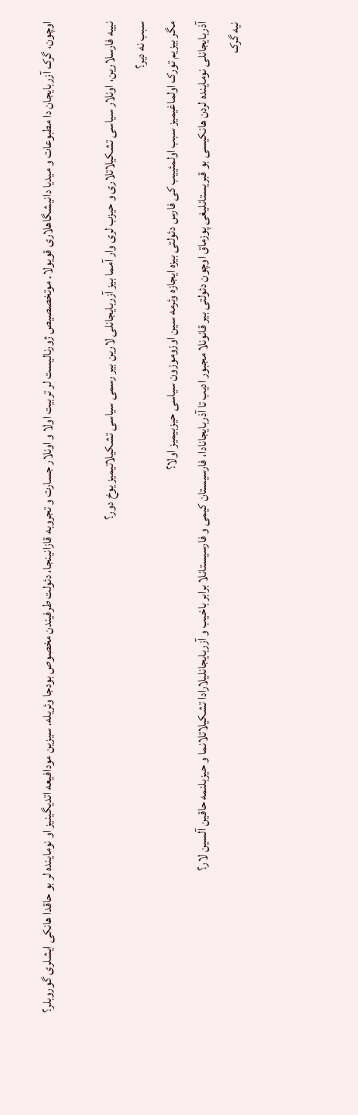اوچون، گرک آزربایجان دا مطبوعات و میدیا دانیشگاهلاری قویولا. موتخصصیص ژورنالیست لر تربیت اولا و اونلار جسارت و تجروبه قازانینجا، دئولت طرفیندن مخصوص بودجا وئریله. سیزین مودافیعه اتدیگینیز او نوماینده لر بو حاقدا هانکی ایشلری گوروبلر؟

نییه فارسلارین، اونلار سیاسی تشکیلاتلاری و حیزب لری وار آمما بیز آزربایجانلی لارین بیر رسمی سیاسی تشکیلاتیمیز یوخ دور؟
سبب نه دیر؟
مگر بیزیم تورک اولماغیمیز سبب اولمئییب کی فارس دئولتی بیزه ایجازه وئرمه سین اوزوموزون سیاسی حیزبیمیز اولا؟
آذربایجانلی نوماینده لردن هانکیسی بو قبریستانلیغی پوزماق اوچون دئولتی بیر قانونلا مجبور ادیب تا آذربایجانادا، فارسیستان کیمی و فارسیستانلا برابر باخیب و آزربایجانلیلارادا تشکیلاتلانما و حیزبلنمه حاقین آلسین لار؟
نیه گرک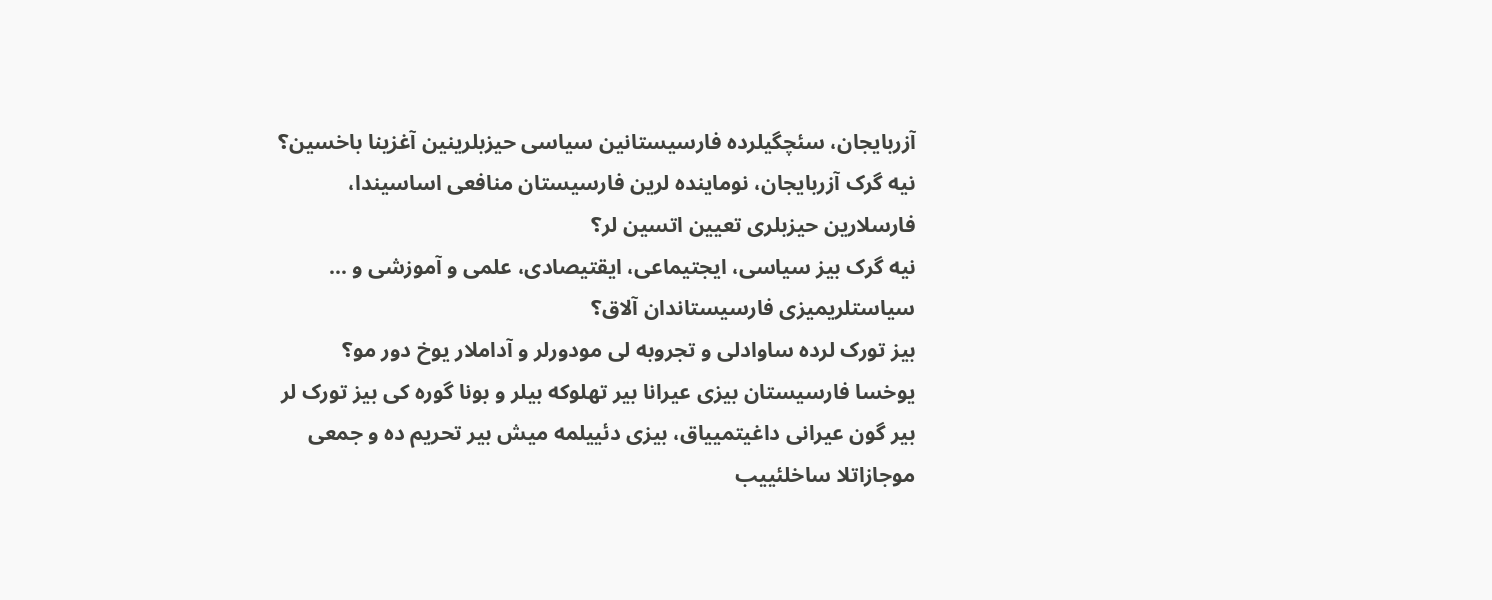آزربایجان، سئچگیلرده فارسیستانین سیاسی حیزبلرینین آغزینا باخسین؟
نیه گرک آزربایجان، نوماینده لرین فارسیستان منافعی اساسیندا، فارسلارین حیزبلری تعیین اتسین لر؟
نیه گرک بیز سیاسی، ایجتیماعی، ایقتیصادی، علمی و آموزشی و ... سیاستلریمیزی فارسیستاندان آلاق؟
بیز تورک لرده ساوادلی و تجروبه لی مودورلر و آداملار یوخ دور مو؟
یوخسا فارسیستان بیزی عیرانا بیر تهلوکه بیلر و بونا گوره کی بیز تورک لر بیر گون عیرانی داغیتمییاق، بیزی دئییلمه میش بیر تحریم ده و جمعی موجازاتلا ساخلئییب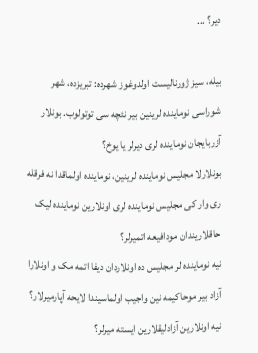دیر؟ ...

بیله، سیز ژورنالیست اولدوغوز شهرده: تبریزده، شهر شوراسی نوماینده لرینین بیر نئچه سی توتولوب. بونلار آزربایجان نوماینده لری دیرلر یا یوخ؟
بونلارلا مجلیس نوماینده لرینین، نوماینده اولماقدا نه فرقله ری وار کی مجلیس نوماینده لری اونلارین نوماینده لیک حاقلاریندان مودافیعه اتمیرلر؟
نیه نوماینده لر مجلیس ده اونلاردان دیفا اتمه مک و اونلارا آزاد بیر موحاکیمه نین واجیب اولماسیندا لایحه آپارمیرلار؟
نیه اونلارین آزادلیقلارین ایسته میرلر؟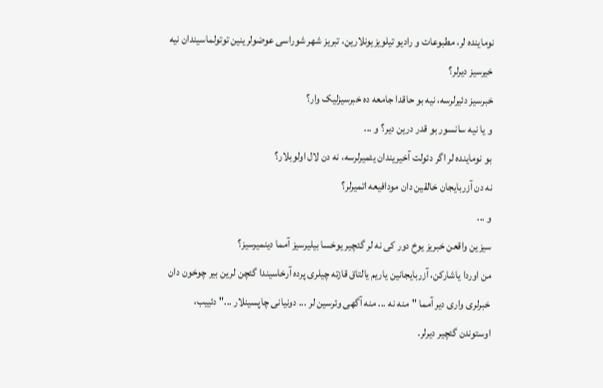نوماینده لر، مطبوعات و رادیو تیلویزیونلارین، تبریز شهر شوراسی عوضولرینین توتولماسیندان نیه خیرسیز دیرلر؟
خبرسیز دئیرلرسه، نیه بو حاقدا جامعه ده خبرسیزلیک وار؟
و یا نیه سانسور بو قدر درین دیر؟ و ...
بو نوماینده لر اگر دئولت آخیریندان یئمیرلرسه، نه دن لال اولوبلار؟
نه دن آزربایجان خالقین دان مودافیعه اتمیرلر؟
و ...
سیزین واقعن خبریز یوخ دور کی نه لر گئچیر یوخسا بیلیرسیز آمما دینمیرسیز؟
من اوردا یاشارکن، آزربایجانین یاریم یالتاق قازته چیلری پرده آرخاسیندا گئچن لرین بیر چوخون دان خبرلری واری دیر آمما "منه نه ... منه آگهی وئرسین لر ... دونیانی چاپسینلار ..." دئییب، اوستوندن گئچیر دیرلر.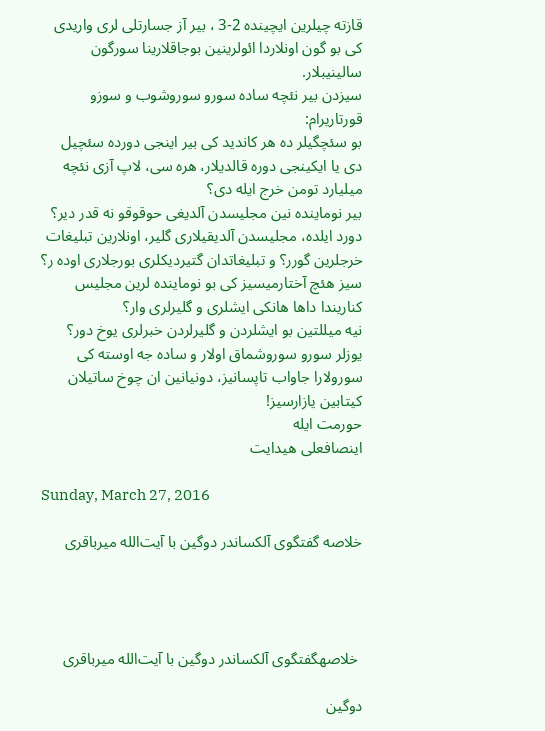قازته چیلرین ایچینده 2-3 ، بیر آز جسارتلی لری واریدی کی بو گون اونلاردا ائولرینین بوجاقلارینا سورگون سالینیبلار.
سیزدن بیر نئچه ساده سورو سوروشوب و سوزو قورتاریرام:
بو سئچگیلر ده هر کاندید کی بیر اینجی دورده سئچیل دی یا ایکینجی دوره قالدیلار، هره سی، لاپ آزی نئچه میلیارد تومن خرج ایله دی؟
بیر نوماینده نین مجلیسدن آلدیغی حوقوقو نه قدر دیر؟
دورد ایلده، مجلیسدن آلدیقیلاری گلیر، اونلارین تبلیغات خرجلرین گورر؟ و تبلیغاتدان گتیردیکلری بورجلاری اوده ر؟
سیز هئچ آختارمیسیز کی بو نوماینده لرین مجلیس کناریندا داها هانکی ایشلری و گلیرلری وار؟
نیه میللتین بو ایشلردن و گلیرلردن خبرلری یوخ دور؟
یوزلر سورو سوروشماق اولار و ساده جه اوسته کی سورولارا جاواب تاپسانیز، دونیانین ان چوخ ساتیلان کیتابین یازارسیز!
حورمت ایله
اینصافعلی هیدایت

Sunday, March 27, 2016

خلاصه گفتگوی آلکساندر دوگین با آیت‌الله میرباقری




 خلاصهگفتگوی آلکساندر دوگین با آیت‌الله میرباقری

دوگین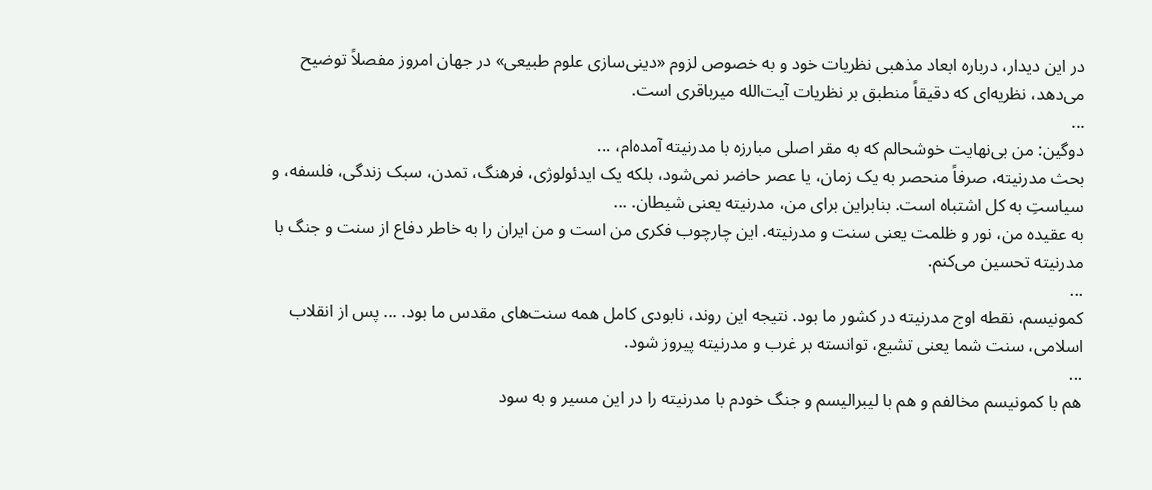در این دیدار، درباره ابعاد مذهبی نظریات خود و به خصوص لزوم «دینی‌سازی علوم طبیعی» در جهان امروز مفصلاً توضیح می‌دهد، نظریه‌ای که دقیقاً منطبق بر نظریات آیت‌الله میرباقری است.
...
دوگین: من بی‌نهایت خوشحالم که به مقر اصلی مبارزه با مدرنیته آمده‌ام، ...
بحث مدرنیته، صرفاً منحصر به یک زمان، یا عصر حاضر نمی‌شود، بلکه یک ایدئولوژی، فرهنگ، تمدن، سبک زندگی، فلسفه، و سیاستِ به کل اشتباه است. بنابراین برای من، مدرنیته یعنی شیطان. ...
به عقیده من، نور و ظلمت یعنی سنت و مدرنیته. این چارچوب فکری من است و من ایران را به خاطر دفاع از سنت و جنگ با مدرنیته تحسین می‌کنم.
...
کمونیسم، نقطه اوج مدرنیته در کشور ما بود. نتیجه این روند، نابودی کامل همه سنت‌های مقدس ما بود. ... پس از انقلاب اسلامی، سنت شما یعنی تشیع، توانسته بر غرب و مدرنیته پیروز شود.
...
هم با کمونیسم مخالفم و هم با لیبرالیسم و جنگ خودم با مدرنیته را در این مسیر و به سود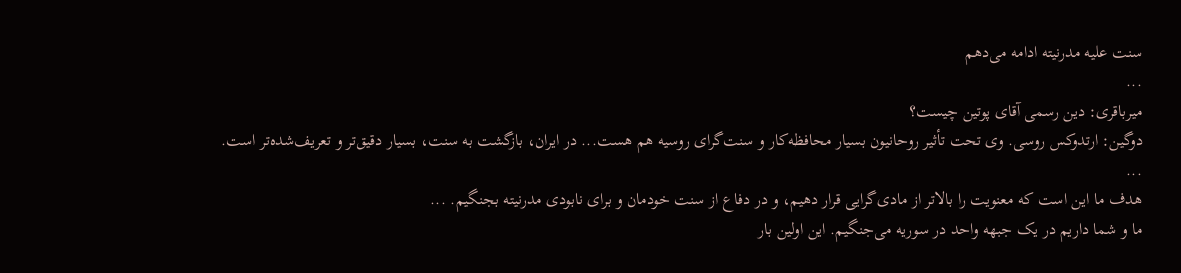سنت علیه مدرنیته ادامه می‌دهم
...
میرباقری: دین رسمی آقای پوتین چیست؟
دوگین: ارتدوکس روسی. وی تحت تأثیر روحانیون بسیار محافظه‌کار و سنت‌گرای روسیه هم هست... در ایران، بازگشت به سنت، بسیار دقیق‌تر و تعریف‌شده‌تر است.
...
هدف ما این است که معنویت را بالاتر از مادی‌گرایی قرار دهیم، و در دفاع از سنت خودمان و برای نابودی مدرنیته بجنگیم. ...
ما و شما داریم در یک جبهه واحد در سوریه می‌جنگیم. این اولین بار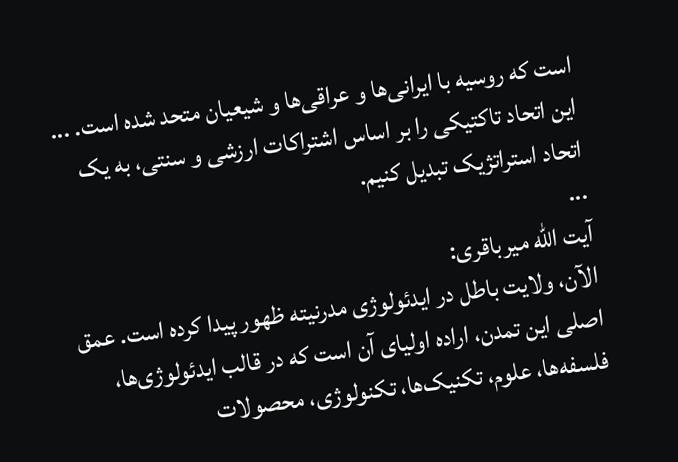است که روسیه با ایرانی‌ها و عراقی‌ها و شیعیان متحد شده است. ...
این اتحاد تاکتیکی را بر اساس اشتراکات ارزشی و سنتی، به یک اتحاد استراتژیک تبدیل کنیم.
...
آیت الله میرباقری:
الآن، ولایت باطل در ایدئولوژی مدرنیته ظهور پیدا کرده است. عمق اصلی این تمدن، اراده اولیای آن است که در قالب ایدئولوژی‌ها، فلسفه‌ها، علوم، تکنیک‌ها، تکنولوژی، محصولات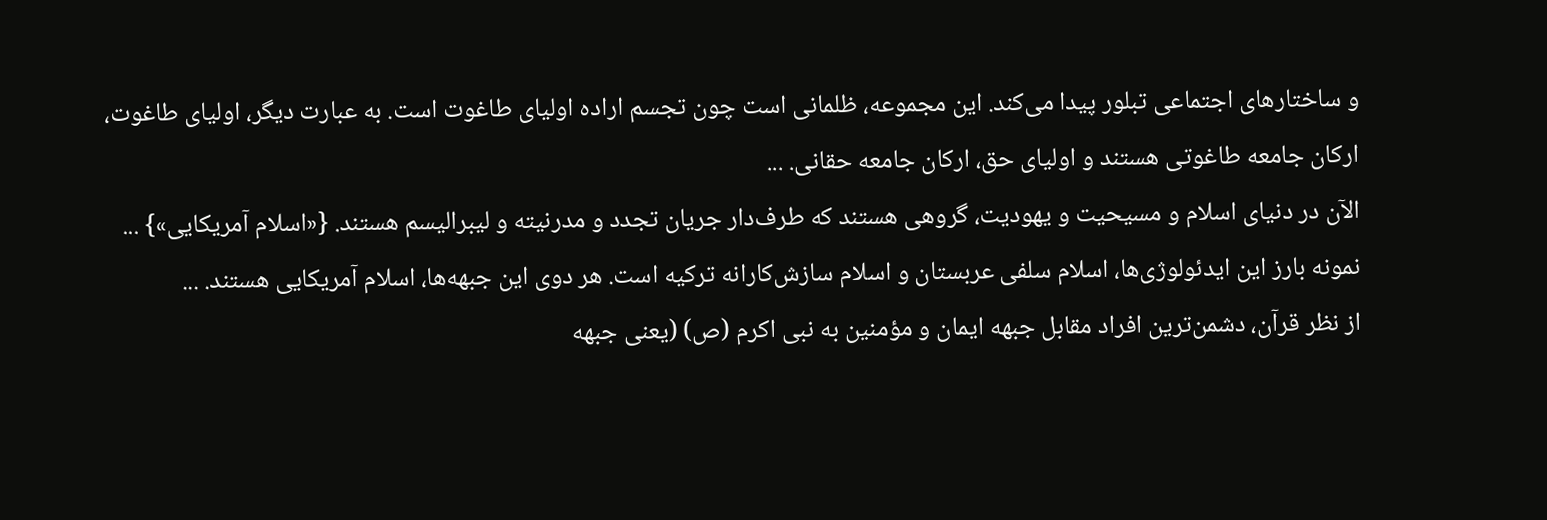و ساختارهای اجتماعی تبلور پیدا می‌کند. این مجموعه، ظلمانی است چون تجسم اراده اولیای طاغوت است. به عبارت دیگر، اولیای طاغوت، ارکان جامعه طاغوتی هستند و اولیای حق، ارکان جامعه حقانی. ...
الآن در دنیای اسلام و مسیحیت و یهودیت، گروهی هستند که طرف‌دار جریان تجدد و مدرنیته و لیبرالیسم هستند. {«اسلام آمریکایی»} ...
نمونه بارز این ایدئولوژی‌ها، اسلام سلفی عربستان و اسلام سازش‌کارانه ترکیه است. هر دوی این جبهه‌ها، اسلام آمریکایی هستند. ...
از نظر قرآن، دشمن‌ترین افراد مقابل جبهه ایمان و مؤمنین به نبی اکرم (ص) (یعنی جبهه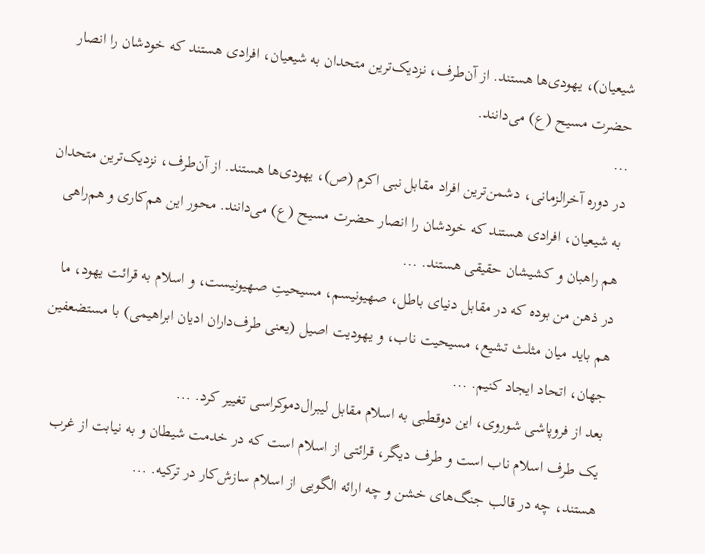شیعیان)، یهودی‌ها هستند. از آن‌طرف، نزدیک‌ترین متحدان به شیعیان، افرادی هستند که خودشان را انصار حضرت مسیح (ع) می‌دانند.
...
در دوره آخرالزمانی، دشمن‌ترین افراد مقابل نبی اکرم (ص)، یهودی‌ها هستند. از آن‌طرف، نزدیک‌ترین متحدان به شیعیان، افرادی هستند که خودشان را انصار حضرت مسیح (ع) می‌دانند. محور این هم‌کاری و هم‌راهی هم راهبان و کشیشان حقیقی هستند. ...
در ذهن من بوده که در مقابل دنیای باطل، صهیونیسم، مسیحیتِ صهیونیست، و اسلام به قرائت یهود، ما هم باید میان مثلث تشیع، مسیحیت ناب، و یهودیت اصیل (یعنی طرف‌داران ادیان ابراهیمی) با مستضعفین جهان، اتحاد ایجاد کنیم. ...
بعد از فروپاشی شوروی، این دوقطبی به اسلام مقابل لیبرال‌دموکراسی تغییر کرد. ...
یک طرف اسلام ناب است و طرف دیگر، قرائتی از اسلام است که در خدمت شیطان و به نیابت از غرب هستند، چه در قالب جنگ‌های خشن و چه ارائه الگویی از اسلام سازش‌کار در ترکیه. ...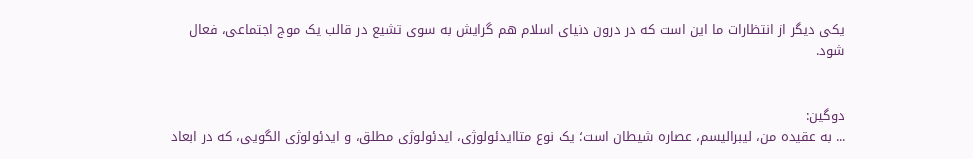یکی دیگر از انتظارات ما این است که در درون دنیای اسلام هم گرایش به سوی تشیع در قالب یک موج اجتماعی، فعال شود.


دوگین:
... به عقیده من، لیبرالیسم، عصاره شیطان است؛ یک نوع متاایدئولوژی، ایدئولوژی مطلق، و ایدئولوژی الگویی، که در ابعاد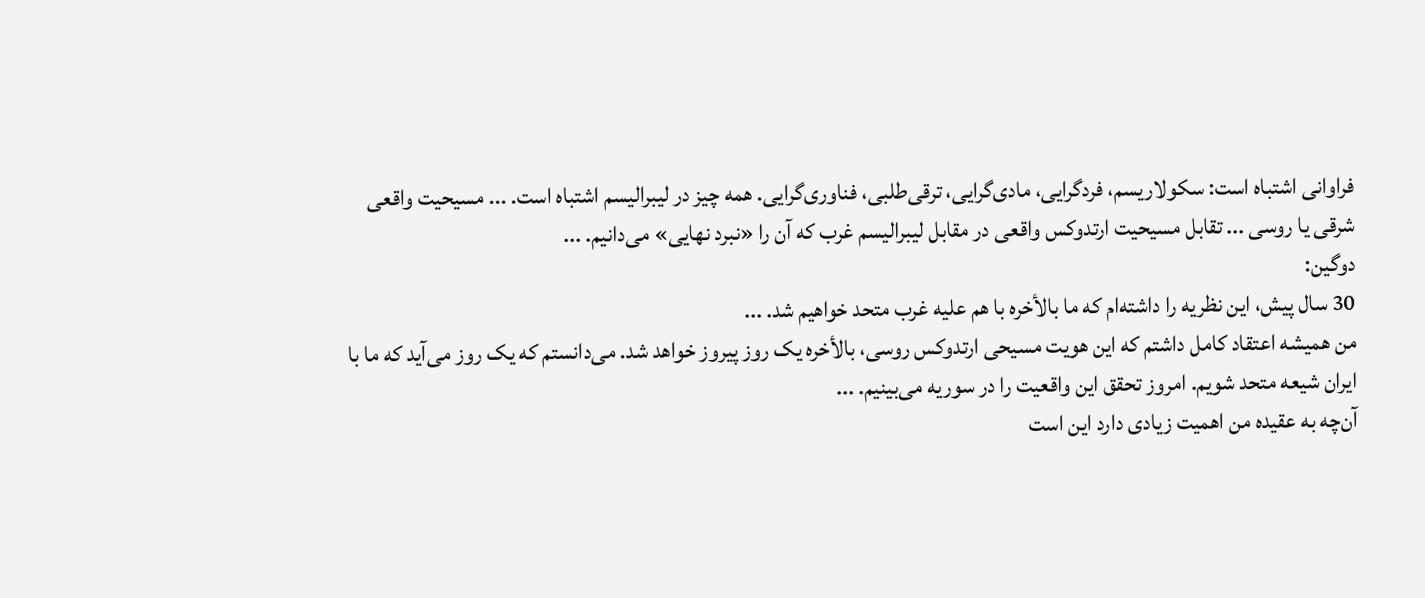فراوانی اشتباه است: سکولاریسم، فردگرایی، مادی‌گرایی، ترقی‌طلبی، فناوری‌گرایی. همه چیز در لیبرالیسم اشتباه است. ... مسیحیت واقعی شرقی یا روسی ... تقابل مسیحیت ارتدوکس واقعی در مقابل لیبرالیسم غرب که آن را «نبرد نهایی» می‌دانیم. ...
دوگین:
30 سال پیش، این نظریه را داشته‌ام که ما بالأخره با هم علیه غرب متحد خواهیم شد. ...
من همیشه اعتقاد کامل داشتم که این هویت مسیحی ارتدوکس روسی، بالأخره یک روز پیروز خواهد شد. می‌دانستم که یک روز می‌آید که ما با ایران شیعه متحد شویم. امروز تحقق این واقعیت را در سوریه می‌بینیم. ...
آن‌چه به عقیده من اهمیت زیادی دارد این است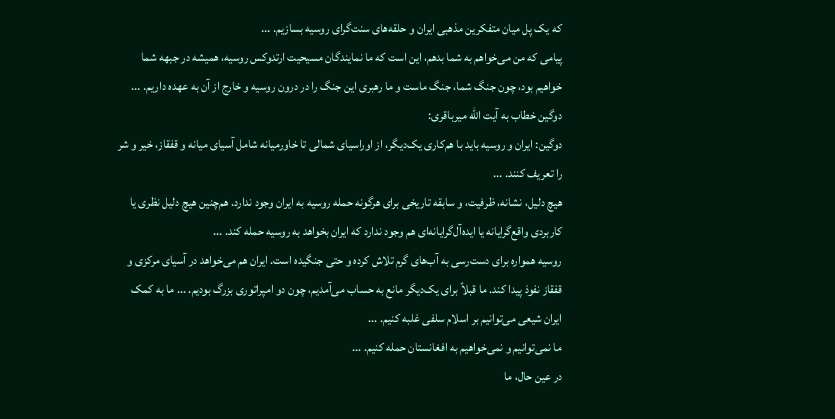که یک پل میان متفکرین مذهبی ایران و حلقه‌های سنت‌گرای روسیه بسازیم. ...
پیامی که من می‌خواهم به شما بدهم، این است که ما نمایندگان مسیحیت ارتدوکس روسیه، همیشه در جبهه شما خواهیم بود، چون جنگ شما، جنگ ماست و ما رهبری این جنگ را در درون روسیه و خارج از آن به عهده داریم. ...
دوگین خطاب به آیت الله میرباقری:
دوگین: ایران و روسیه باید با هم‌کاری یک‌دیگر، از اوراسیای شمالی تا خاورمیانه شامل آسیای میانه و قفقاز، خیر و شر را تعریف کنند. ...
هیچ دلیل، نشانه، ظرفیت، و سابقه تاریخی برای هرگونه حمله روسیه به ایران وجود ندارد. هم‌چنین هیچ دلیل نظری یا کاربردی واقع‌گرایانه یا ایده‌آل‌گرایانه‌ای هم وجود ندارد که ایران بخواهد به روسیه حمله کند. ...
روسیه همواره برای دست‌رسی به آب‌های گرم تلاش کرده و حتی جنگیده است. ایران هم می‌خواهد در آسیای مرکزی و قفقاز نفوذ پیدا کند. ما قبلاً برای یک‌دیگر مانع به حساب می‌آمدیم، چون دو امپراتوری بزرگ بودیم. ... ما به کمک ایران شیعی می‌توانیم بر اسلام سلفی غلبه کنیم. ...
ما نمی‌توانیم و نمی‌خواهیم به افغانستان حمله کنیم. ...
در عین حال، ما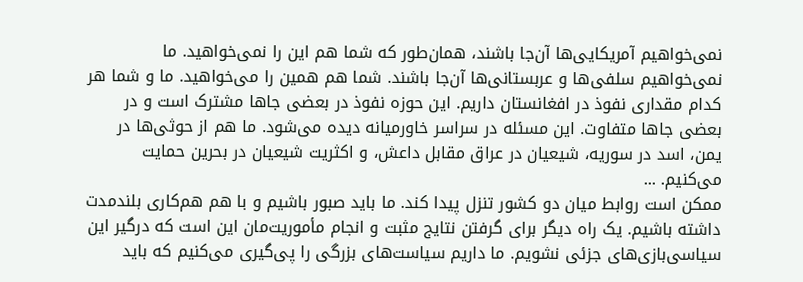نمی‌خواهیم آمریکایی‌ها آن‌جا باشند، همان‌طور که شما هم این را نمی‌خواهید. ما نمی‌خواهیم سلفی‌ها و عربستانی‌ها آن‌جا باشند. شما هم همین را می‌خواهید. ما و شما هر کدام مقداری نفوذ در افغانستان داریم. این حوزه نفوذ در بعضی جاها مشترک است و در بعضی جاها متفاوت. این مسئله در سراسر خاورمیانه دیده می‌شود. ما هم از حوثی‌ها در یمن، اسد در سوریه، شیعیان در عراق مقابل داعش، و اکثریت شیعیان در بحرین حمایت می‌کنیم. ...
ممکن است روابط میان دو کشور تنزل پیدا کند. ما باید صبور باشیم و با هم هم‌کاری بلندمدت داشته باشیم. یک راه دیگر برای گرفتن نتایج مثبت و انجام مأموریت‌مان این است که درگیر این سیاسی‌بازی‌های جزئی نشویم. ما داریم سیاست‌های بزرگی را پی‌گیری می‌کنیم که باید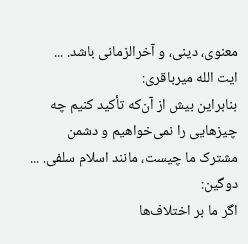معنوی، دینی، و آخرالزمانی باشد. ...
ایت الله میرباقری:
بنابراین بیش از آن‌که تأکید کنیم چه چیزهایی را نمی‌خواهیم و دشمن مشترک ما چیست، مانند اسلام سلفی. ...
دوگین:
اگر ما بر اختلاف‌ها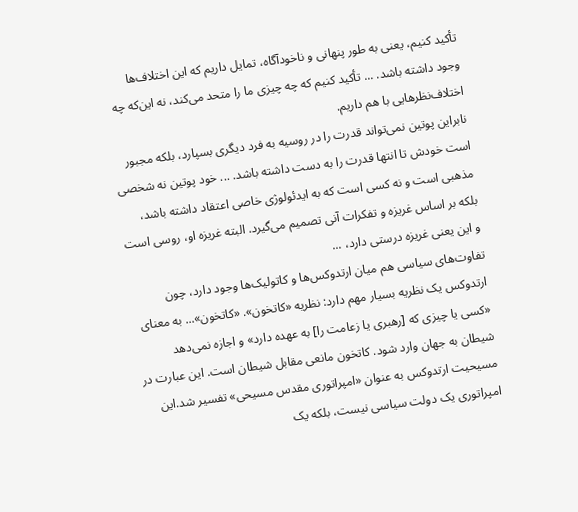تأکید کنیم، یعنی به طور پنهانی و ناخودآگاه، تمایل داریم که این اختلاف‌ها وجود داشته باشد. ... تأکید کنیم که چه چیزی ما را متحد می‌کند، نه این‌که چه اختلاف‌نظرهایی با هم داریم.
نابراین پوتین نمی‌تواند قدرت را در روسیه به فرد دیگری بسپارد، بلکه مجبور است خودش تا انتها قدرت را به دست داشته باشد. ... خود پوتین نه شخصی مذهبی است و نه کسی است که به ایدئولوژی خاصی اعتقاد داشته باشد، بلکه بر اساس غریزه و تفکرات آنی تصمیم می‌گیرد. البته غریزه او، روسی است و این یعنی غریزه درستی دارد، ...
تفاوت‌های سیاسی هم میان ارتدوکس‌ها و کاتولیک‌ها وجود دارد، چون ارتدوکس یک نظریه بسیار مهم دارد: نظریه «کاتخون». «کاتخون»... به معنای «کسی یا چیزی که [رهبری یا زعامت را] به عهده دارد» و اجازه نمی‌دهد شیطان به جهان وارد شود. کاتخون مانعی مقابل شیطان است. این عبارت در مسیحیت ارتدوکس به عنوان «امپراتوری مقدس مسیحی» تفسیر شد.این امپراتوری یک دولت سیاسی نیست، بلکه یک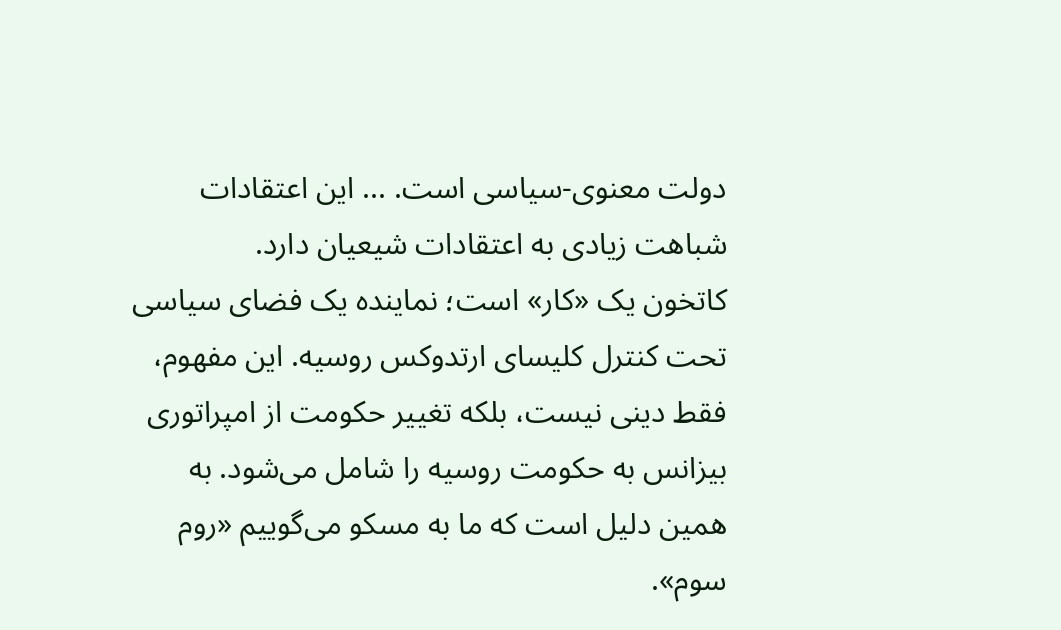دولت معنوی-سیاسی است. ... این اعتقادات شباهت زیادی به اعتقادات شیعیان دارد.
کاتخون یک «کار» است؛ نماینده یک فضای سیاسی تحت کنترل کلیسای ارتدوکس روسیه. این مفهوم، فقط دینی نیست، بلکه تغییر حکومت از امپراتوری بیزانس به حکومت روسیه را شامل می‌شود. به همین دلیل است که ما به مسکو می‌گوییم «روم سوم».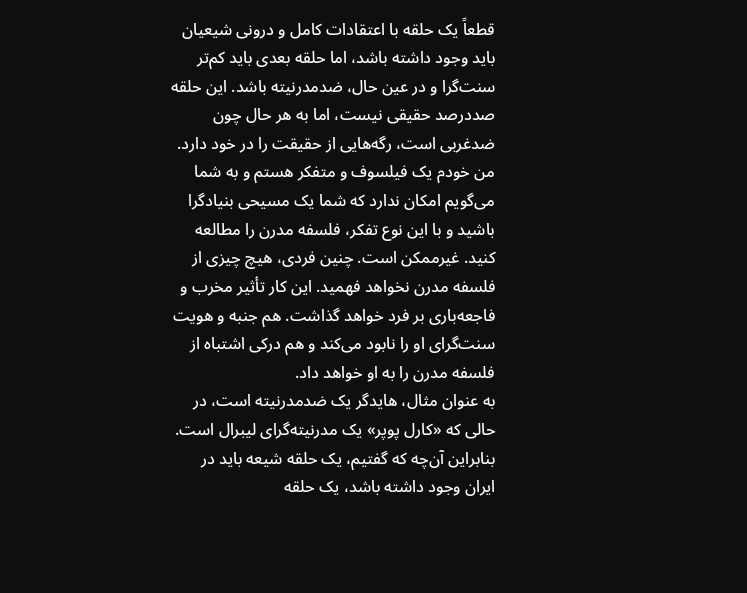قطعاً یک حلقه با اعتقادات کامل و درونی شیعیان باید وجود داشته باشد، اما حلقه بعدی باید کم‌تر سنت‌گرا و در عین حال، ضدمدرنیته باشد. این حلقه صددرصد حقیقی نیست، اما به هر حال چون ضدغربی است، رگه‌هایی از حقیقت را در خود دارد.
من خودم یک فیلسوف و متفکر هستم و به شما می‌گویم امکان ندارد که شما یک مسیحی بنیادگرا باشید و با این نوع تفکر، فلسفه مدرن را مطالعه کنید. غیرممکن است. چنین فردی، هیچ چیزی از فلسفه مدرن نخواهد فهمید. این کار تأثیر مخرب و فاجعه‌باری بر فرد خواهد گذاشت. هم جنبه و هویت سنت‌گرای او را نابود می‌کند و هم درکی اشتباه از فلسفه مدرن را به او خواهد داد.
به عنوان مثال، هایدگر یک ضدمدرنیته است، در حالی که «کارل پوپر» یک مدرنیته‌گرای لیبرال است. بنابراین آن‌چه که گفتیم، یک حلقه شیعه باید در ایران وجود داشته باشد، یک حلقه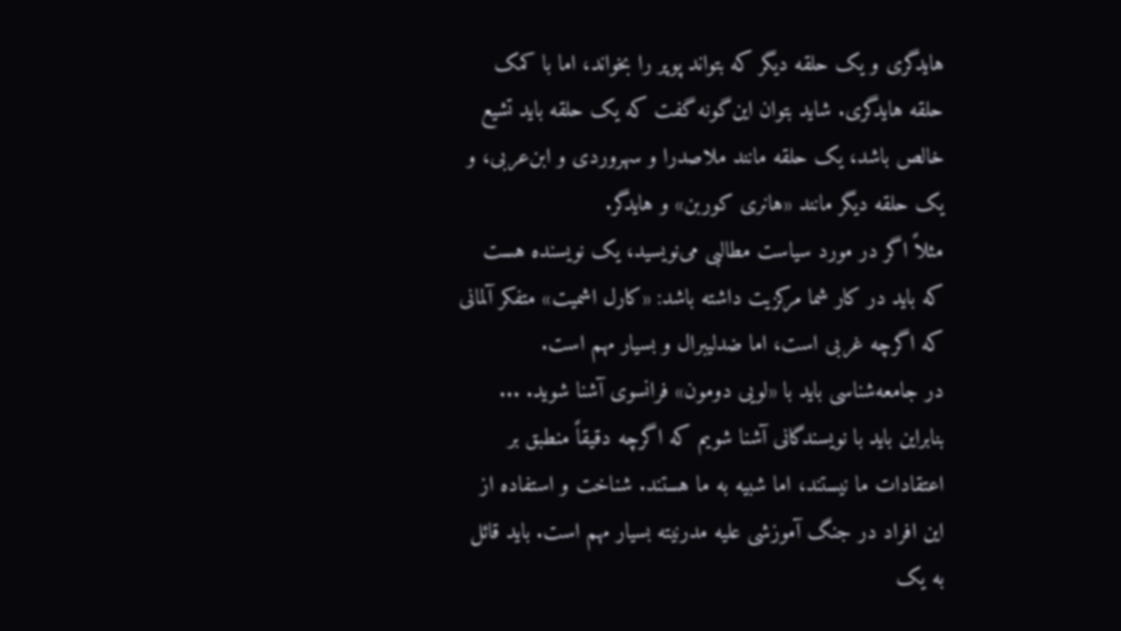هایدگری و یک حلقه دیگر که بتواند پوپر را بخواند، اما با کمک حلقه هایدگری. شاید بتوان این‌گونه گفت که یک حلقه باید تشیع خالص باشد، یک حلقه مانند ملاصدرا و سهروردی و ابن‌عربی، و یک حلقه دیگر مانند «هانری کوربن» و هایدگر.
مثلاً اگر در مورد سیاست مطالبی می‌نویسید، یک نویسنده هست که باید در کار شما مرکزیت داشته باشد: «کارل اشمیت» متفکر آلمانی که اگرچه غربی است، اما ضدلیبرال و بسیار مهم است.
در جامعه‌شناسی باید با «لویی دومون» فرانسوی آشنا شوید. ... بنابراین باید با نویسندگانی آشنا شویم که اگرچه دقیقاً منطبق بر اعتقادات ما نیستند، اما شبیه به ما هستند. شناخت و استفاده از این افراد در جنگ آموزشی علیه مدرنیته بسیار مهم است. باید قائل به یک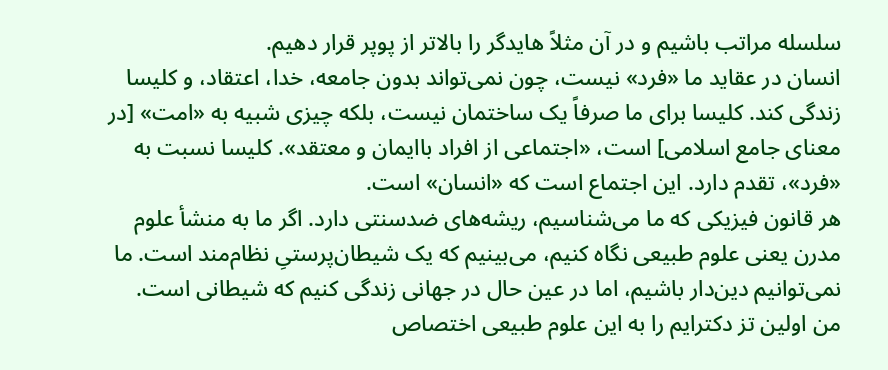سلسله مراتب باشیم و در آن مثلاً هایدگر را بالاتر از پوپر قرار دهیم.
انسان در عقاید ما «فرد» نیست، چون نمی‌تواند بدون جامعه، خدا، اعتقاد، و کلیسا زندگی کند. کلیسا برای ما صرفاً یک ساختمان نیست، بلکه چیزی شبیه به «امت» [در معنای جامع اسلامی] است، «اجتماعی از افراد باایمان و معتقد». کلیسا نسبت به «فرد»، تقدم دارد. این اجتماع است که «انسان» است.
هر قانون فیزیکی که ما می‌شناسیم، ریشه‌های ضدسنتی دارد. اگر ما به منشأ علوم مدرن یعنی علوم طبیعی نگاه کنیم، می‌بینیم که یک شیطان‌پرستیِ نظام‌مند است. ما نمی‌توانیم دین‌دار باشیم، اما در عین حال در جهانی زندگی کنیم که شیطانی است.
من اولین تز دکترایم را به این علوم طبیعی اختصاص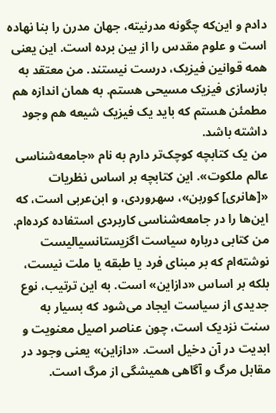دادم و این‌که چگونه مدرنیته، جهان مدرن را بنا نهاده است و علوم مقدس را از بین برده است. این یعنی همه قوانین فیزیک، درست نیستند. من معتقد به بازسازی فیزیک مسیحی هستم. به همان اندازه هم مطمئن هستم که باید یک فیزیک شیعه هم وجود داشته باشد.
من یک کتابچه کوچک‌تر دارم به نام «جامعه‌شناسی عالم ملکوت». این کتابچه بر اساس نظریات «[هانری] کوربن»، سهروردی، و ابن‌عربی است، که این‌ها را در جامعه‌شناسی کاربردی استفاده کرده‌ام.
من کتابی درباره سیاست اگزیستانسیالیست نوشته‌ام که بر مبنای فرد یا طبقه یا ملت نیست، بلکه بر اساس «دازاین» است. به این ترتیب، نوع جدیدی از سیاست ایجاد می‌شود که بسیار به سنت نزدیک است، چون عناصر اصیل معنویت و ابدیت در آن دخیل است. «دازاین» یعنی وجود در مقابل مرگ و آگاهی همیشگی از مرگ است.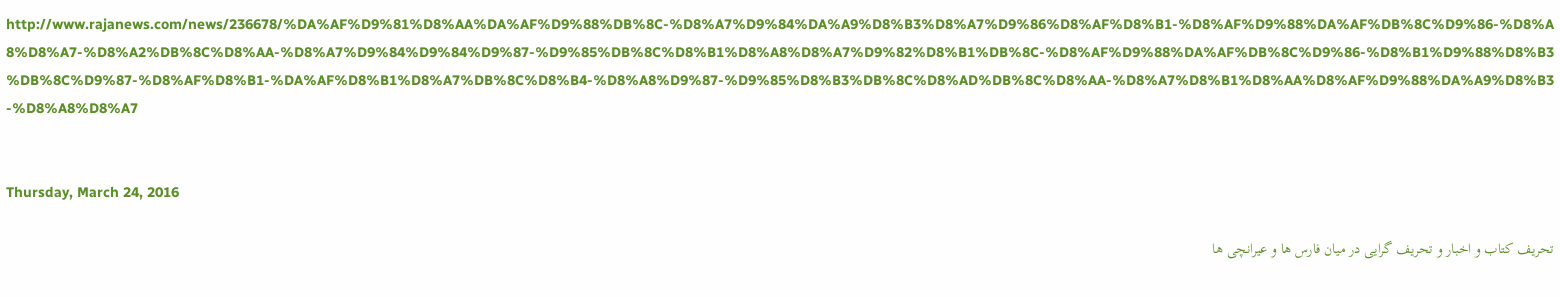http://www.rajanews.com/news/236678/%DA%AF%D9%81%D8%AA%DA%AF%D9%88%DB%8C-%D8%A7%D9%84%DA%A9%D8%B3%D8%A7%D9%86%D8%AF%D8%B1-%D8%AF%D9%88%DA%AF%DB%8C%D9%86-%D8%A8%D8%A7-%D8%A2%DB%8C%D8%AA-%D8%A7%D9%84%D9%84%D9%87-%D9%85%DB%8C%D8%B1%D8%A8%D8%A7%D9%82%D8%B1%DB%8C-%D8%AF%D9%88%DA%AF%DB%8C%D9%86-%D8%B1%D9%88%D8%B3%DB%8C%D9%87-%D8%AF%D8%B1-%DA%AF%D8%B1%D8%A7%DB%8C%D8%B4-%D8%A8%D9%87-%D9%85%D8%B3%DB%8C%D8%AD%DB%8C%D8%AA-%D8%A7%D8%B1%D8%AA%D8%AF%D9%88%DA%A9%D8%B3-%D8%A8%D8%A7


Thursday, March 24, 2016

تحریف کتاب و اخبار و تحریف گرایی در میان فارس ها و عیرانچی ها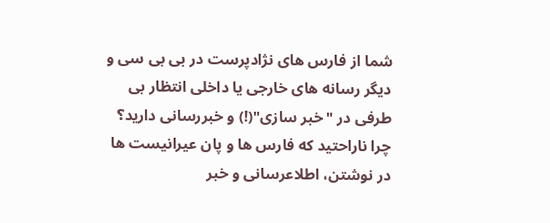شما از فارس های نژادپرست در بی بی سی و دیگر رسانه های خارجی یا داخلی انتظار بی طرفی در "خبر سازی"(!) و خبررسانی دارید؟ چرا ناراحتید که فارس ها و پان عیرانیست ها در نوشتن، اطلاعرسانی و خبر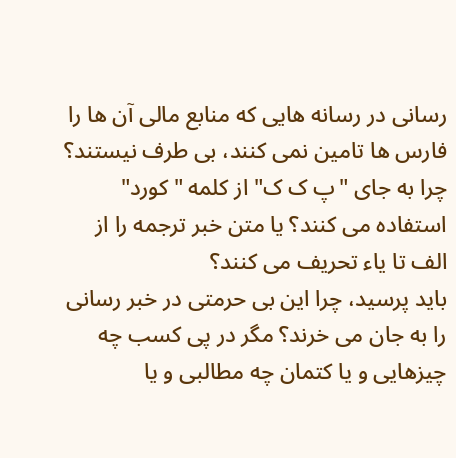رسانی در رسانه هایی که منابع مالی آن ها را فارس ها تامین نمی کنند، بی طرف نیستند؟ چرا به جای "پ ک ک" از کلمه "کورد" استفاده می کنند؟ یا متن خبر ترجمه را از الف تا یاء تحریف می کنند؟
باید پرسید، چرا این بی حرمتی در خبر رسانی را به جان می خرند؟ مگر در پی کسب چه چیزهایی و یا کتمان چه مطالبی و یا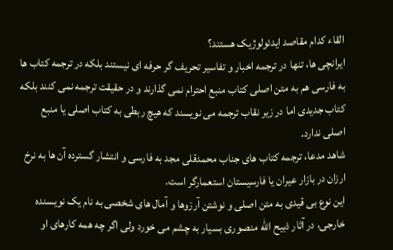القاء کدام مقاصد ایدئولوژیک هستند؟
ایرانچی ها، تنها در ترجمه اخبار و تفاسیر تحریف گر حرفه ای نیستند بلکه در ترجمه کتاب ها به فارسی هم به متن اصلی کتاب منبع احترام نمی گذارند و در حقیقت ترجمه نمی کنند بلکه کتاب جدیدی اما در زیر نقاب ترجمه می نویسند که هیچ ربطی به کتاب اصلی یا منبع اصلی ندارد.
شاهد مدعا، ترجمه کتاب های جناب محمدقلی مجد به فارسی و انتشار گسترده آن ها به نرخ ارزان در بازار عیران یا فارسیستان استعمارگر است.
این نوع بی قیدی به متن اصلی و نوشتن آرزوها و آمال های شخصی به نام یک نویسنده خارجی، در آثار ذبیح الله منصوری بسیار به چشم می خورد ولی اگر چه همه کارهای او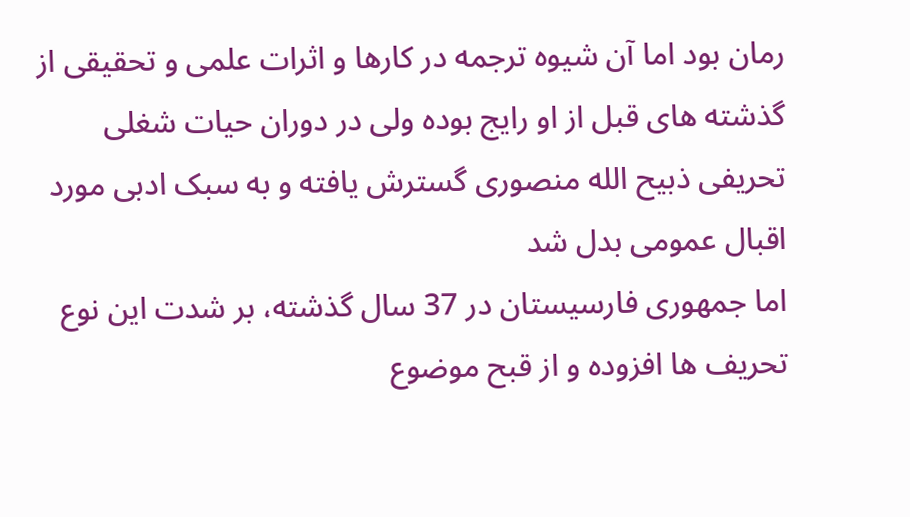رمان بود اما آن شیوه ترجمه در کارها و اثرات علمی و تحقیقی از گذشته های قبل از او رایج بوده ولی در دوران حیات شغلی تحریفی ذبیح الله منصوری گسترش یافته و به سبک ادبی مورد اقبال عمومی بدل شد
اما جمهوری فارسیستان در 37 سال گذشته، بر شدت این نوع تحریف ها افزوده و از قبح موضوع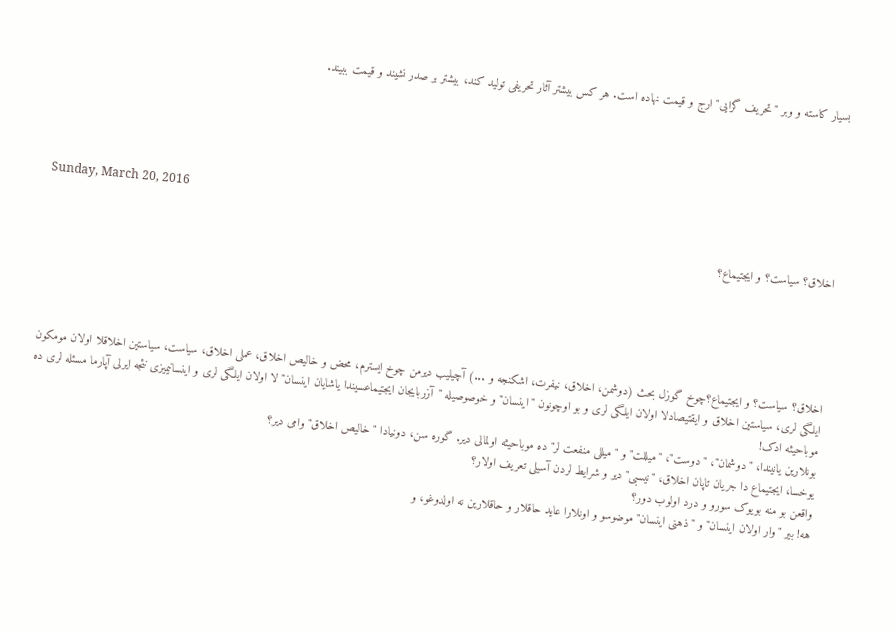بسیار کاسته و وبر "تحریف گرایی" ارج و قیمت نهاده است. هر کس بیشتر آثار تحریفی تولید کند، بیشتر بر صدر نشیند و قیمت ببیند.





Sunday, March 20, 2016

اخلاق؟ سیاست؟ و ایجتیماع؟





اخلاق؟ سیاست؟ و ایجتیماع؟چوخ گوزل بحث (دوشمن، اخلاق، نیفرت، اشکنجه و ...) آچیلیب دیرمن چوخ ایسترم، محض و خالیص اخلاق، عملی اخلاق، سیاست، سیاستین اخلاقلا اولان مومکون ایلگی لری، سیاستین اخلاق و ایقتیصادلا اولان ایلگی لری و بو اوچونون "اینسان" و خوصوصیله "آزربایجان ایجتیماعسیندا یاشایان اینسان"لا اولان ایلگی لری و اینسانیمیزی نئجه ایرلی آپارما مسئله لری ده موباحیثه ادک!
بونلارین یانیندا، "دوشمان"، "دوست"، "میللت" و "میللی منفعت لر" ده موباحیثه اولمالی دیر. گوره سن، دونیادا "خالیص اخلاق" وامی دیر؟
یوخسا، ایجتیماع دا جریان تاپان اخلاق، "نیسبی" دیر و شرایط لردن آسیلی تعریف اولار؟
واقعن بو منه بویوک سورو و درد اولوب دور؟
هه! بیر "وار اولان اینسان" و "ذهنی اینسان" موضوسو و اونلارا عاید حاقلار و حاقلارین نه اولدوغو، و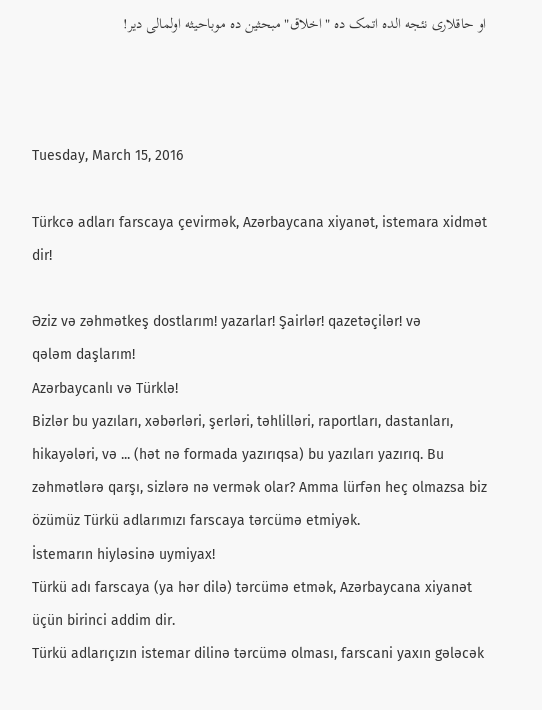او حاقلاری نئجه الده اتمک ده "اخلاق" مبحثین ده موباحیثه اولمالی دیر!



Tuesday, March 15, 2016

Türkcə adları farscaya çevirmək, Azərbaycana xiyanət, istemara xidmət dir!

Əziz və zəhmətkeş dostlarım! yazarlar! Şairlər! qazetəçilər! və
qələm daşlarım!
Azərbaycanlı və Türklə!
Bizlər bu yazıları, xəbərləri, şerləri, təhlilləri, raportları, dastanları, hikayələri, və ... (hət nə formada yazırıqsa) bu yazıları yazırıq. Bu zəhmətlərə qarşı, sizlərə nə vermək olar? Amma lürfən heç olmazsa biz özümüz Türkü adlarımızı farscaya tərcümə etmiyək.
İstemarın hiyləsinə uymiyax!
Türkü adı farscaya (ya hər dilə) tərcümə etmək, Azərbaycana xiyanət üçün birinci addim dir.
Türkü adlarıçızın istemar dilinə tərcümə olması, farscani yaxın gələcək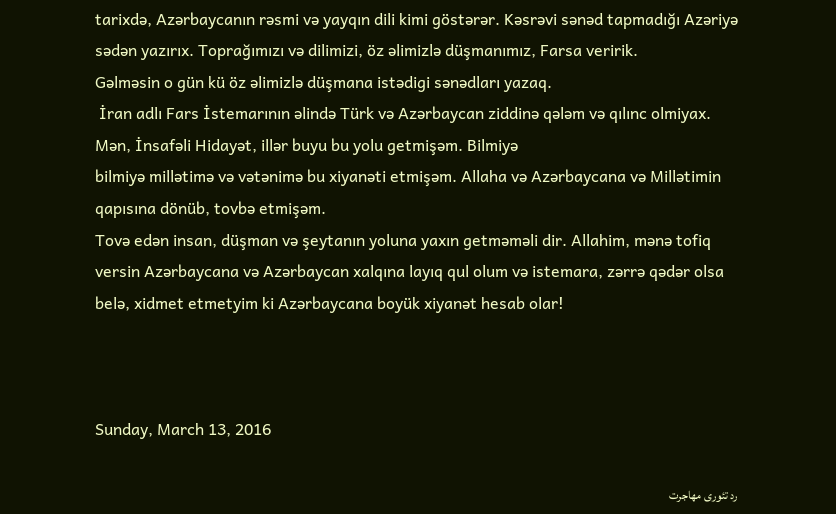tarixdə, Azərbaycanın rəsmi və yayqın dili kimi göstərər. Kəsrəvi sənəd tapmadığı Azəriyə sədən yazırıx. Toprağımızı və dilimizi, öz əlimizlə düşmanımız, Farsa veririk.
Gəlməsin o gün kü öz əlimizlə düşmana istədigi sənədları yazaq.
 İran adlı Fars İstemarının əlində Türk və Azərbaycan ziddinə qələm və qılınc olmiyax.
Mən, İnsafəli Hidayət, illər buyu bu yolu getmişəm. Bilmiyə
bilmiyə millətimə və vətənimə bu xiyanəti etmişəm. Allaha və Azərbaycana və Millətimin qapısına dönüb, tovbə etmişəm.
Tovə edən insan, düşman və şeytanın yoluna yaxın getməməli dir. Allahim, mənə tofiq versin Azərbaycana və Azərbaycan xalqına layıq qul olum və istemara, zərrə qədər olsa belə, xidmet etmetyim ki Azərbaycana boyük xiyanət hesab olar!



Sunday, March 13, 2016

رد تئوری مهاجرت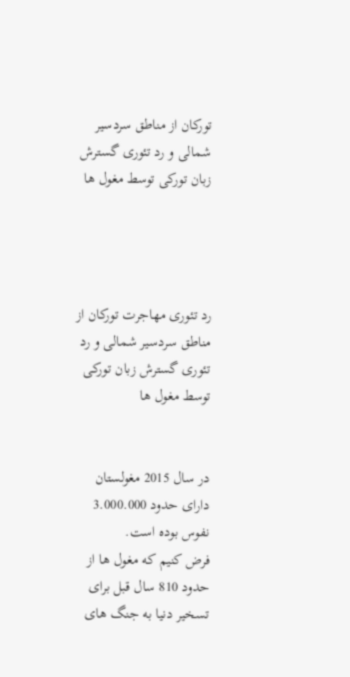تورکان از مناطق سردسیر شمالی و رد تئوری گسترش زبان تورکی توسط مغول ها




رد تئوری مهاجرت تورکان از مناطق سردسیر شمالی و رد تئوری گسترش زبان تورکی توسط مغول ها


در سال 2015 مغولستان دارای حدود 3.000.000 نفوس بوده است.
فرض کنیم که مغول ها از حدود 810 سال قبل برای تسخیر دنیا به جنگ های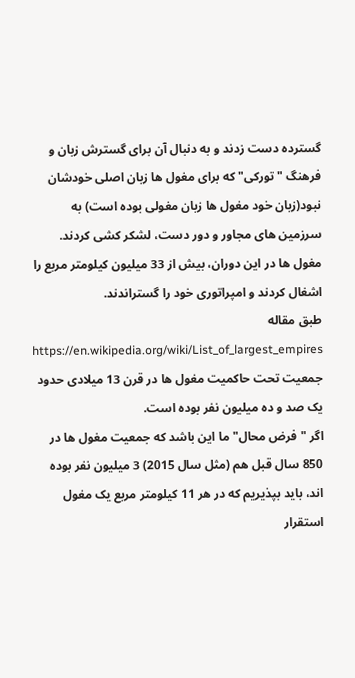گسترده دست زدند و به دنبال آن برای گسترش زبان و فرهنگ "تورکی" که برای مغول ها زبان اصلی خودشان نبود(زبان خود مغول ها زبان مغولی بوده است) به سرزمین های مجاور و دور دست، لشکر کشی کردند.
مغول ها در این دوران، بیش از 33 میلیون کیلومتر مربع را اشغال کردند و امپراتوری خود را گستراندند.
طبق مقاله
https://en.wikipedia.org/wiki/List_of_largest_empires
جمعیت تحت حاکمیت مغول ها در قرن 13 میلادی حدود یک صد و ده میلیون نفر بوده است.
اگر "فرض محال" ما این باشد که جمعیت مغول ها در 850 سال قبل هم (مثل سال 2015) 3 میلیون نفر بوده اند، باید بپذیریم که در هر 11 کیلومتر مربع یک مغول استقرار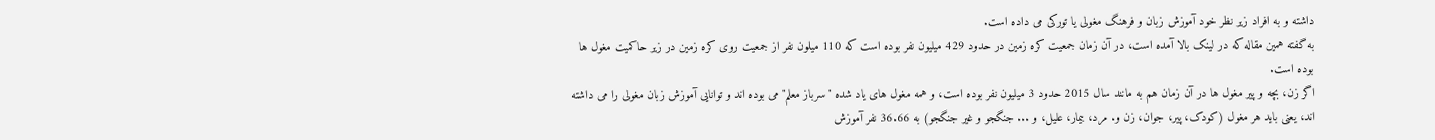داشته و به افراد زیر نظر خود آموزش زبان و فرهنگ مغولی یا تورکی می داده است.
به گفته همین مقاله که در لینک بالا آمده است، در آن زمان جمعیت کره زمین در حدود 429 میلیون نفر بوده است که 110 میلون نفر از جمعیت روی کره زمین در زیر حاکمیت مغول ها بوده است.
اگر زن، بچه و پیر مغول ها در آن زمان هم به مانند سال 2015 حدود 3 میلیون نفر بوده است، و همه مغول های یاد شده "سرباز معلم" می بوده اند و توانایی آموزش زبان مغولی را می داشته اند، یعنی باید هر مغول (کودک، پیر، جوان، زن و. مرد، بیمار، علیل، و ... جنگجو و غیر جنگجو) به 36.66 نفر آموزش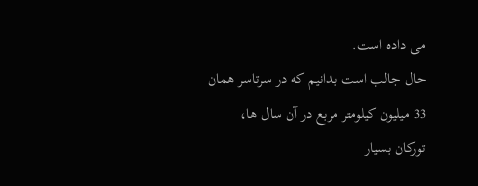می داده است.
حال جالب است بدانیم که در سرتاسر همان 33 میلیون کیلومتر مربع در آن سال ها، تورکان بسیار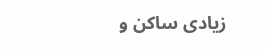زیادی ساکن و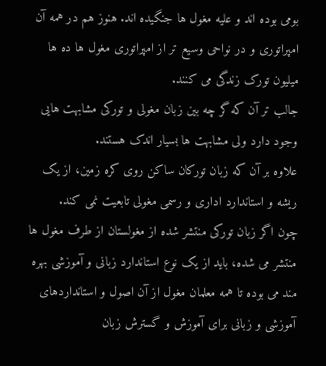بومی بوده اند و علیه مغول ها جنگیده اند. هنوز هم در همه آن امپراتوری و در نواحی وسیع تر از امپراتوری مغول ها ده ها میلیون تورک زندگی می کنند.
جالب تر آن که گر چه بین زبان مغولی و تورکی مشابهت هایی وجود دارد ولی مشابهت ها بسیار اندک هستند.
علاوه بر آن که زبان تورکان ساکن روی کره زمین، از یک ریشه و استاندارد اداری و رسمی مغولی تابعیت نمی کند.
چون اگر زبان تورکی منتشر شده از مغولستان از طرف مغول ها منتشر می شده، باید از یک نوع استاندارد زبانی و آموزشی بهره مند می بوده تا همه معلمان مغول از آن اصول و استانداردهای آموزشی و زبانی برای آموزش و گسترش زبان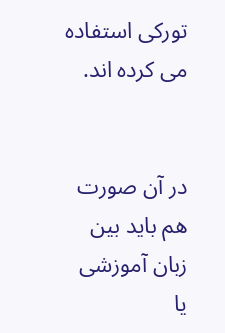تورکی استفاده می کرده اند.


در آن صورت هم باید بین زبان آموزشی یا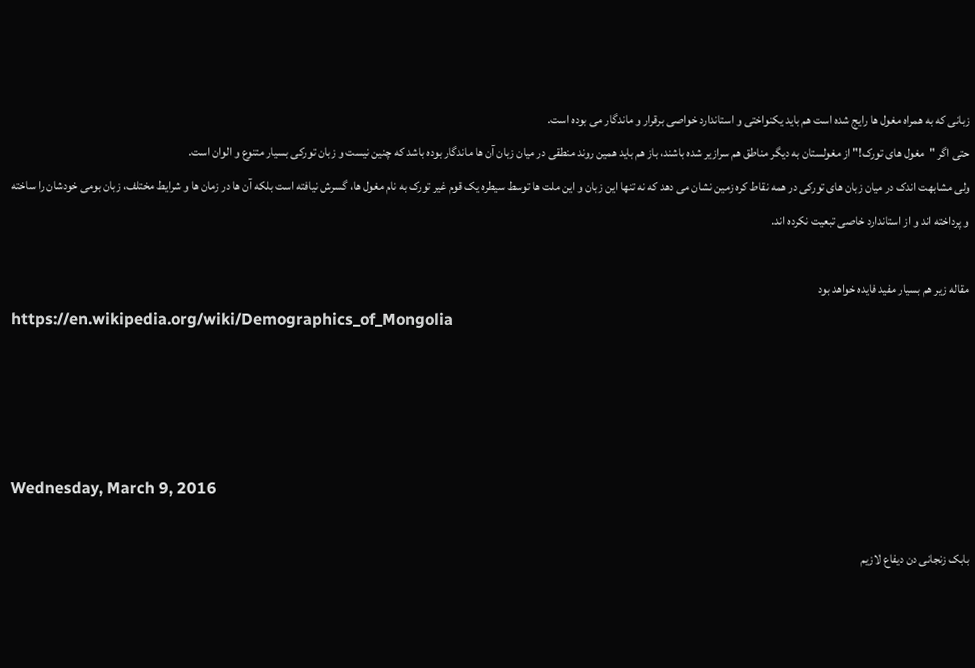زبانی که به همراه مغول ها رایج شده است هم باید یکنواختی و استاندارد خواصی برقرار و ماندگار می بوده است.
حتی اگر "مغول های تورک!" از مغولستان به دیگر مناطق هم سرازیر شده باشند، باز هم باید همین روند منطقی در میان زبان آن ها ماندگار بوده باشد که چنین نیست و زبان تورکی بسیار متنوع و الوان است.
ولی مشابهت اندک در میان زبان های تورکی در همه نقاط کره زمین نشان می دهد که نه تنها این زبان و این ملت ها توسط سیطره یک قوم غیر تورک به نام مغول ها، گسرش نیافته است بلکه آن ها در زمان ها و شرایط مختلف، زبان بومی خودشان را ساخته و پرداخته اند و از استاندارد خاصی تبعیت نکرده اند.

مقاله زیر هم بسیار مفید فایده خواهد بود
https://en.wikipedia.org/wiki/Demographics_of_Mongolia




Wednesday, March 9, 2016

بابک زنجانی دن دیفاع لازیم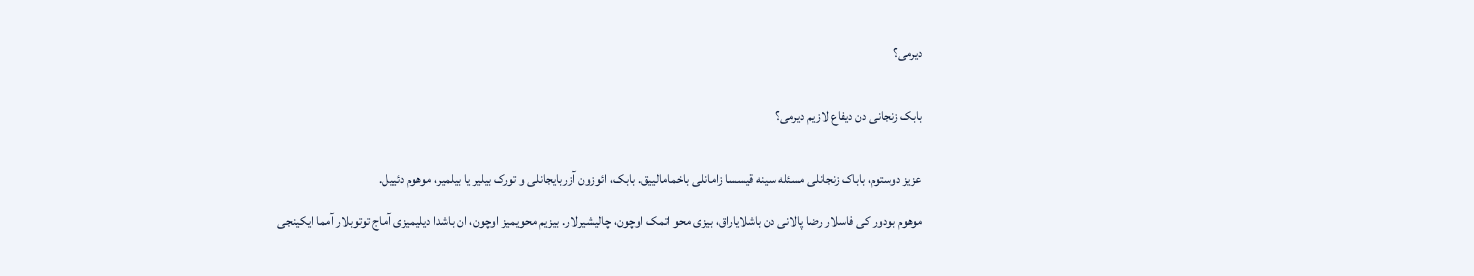دیرمی؟


بابک زنجانی دن دیفاع لازیم دیرمی؟


عزیز دوستوم، باباک زنجانلی مسئله سینه قیسسا زامانلی باخمامالییق. بابک، ائوزون آزربایجانلی و تورک بیلیر یا بیلمیر، موهوم دئییل.

موهوم بودور کی فاسلار رضا پالانی دن باشلایاراق، بیزی محو اتمک اوچون، چالیشیرلار. بیزیم محویمیز اوچون، ان باشدا دیلیمیزی آماج توتوبلار آمما ایکینجی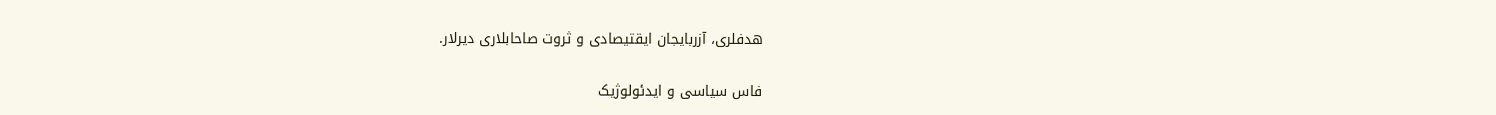هدفلری، آزربایجان ایقتیصادی و ثروت صاحابلاری دیرلار.

فاس سیاسی و ایدئولوژیک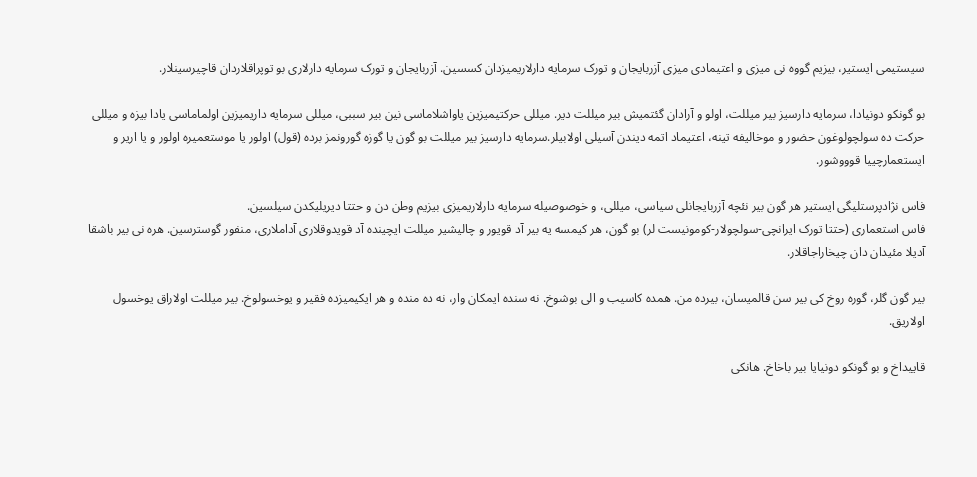سیستیمی ایستیر، بیزیم گووه نی میزی و اعتیمادی میزی آزربایجان و تورک سرمایه دارلاریمیزدان کسسین. آزربایجان و تورک سرمایه دارلاری بو توپراقلاردان قاچیرسینلار.

بو گونکو دونیادا، سرمایه دارسیز بیر میللت، اولو و آرادان گئتمیش بیر میللت دیر. میللی حرکتیمیزین یاواشلاماسی نین بیر سببی، میللی سرمایه داریمیزین اولماماسی یادا بیزه و میللی حرکت ده سولچولوغون حضور و موخالیفه تینه، اعتیماد اتمه دیندن آسیلی اولابیلر.سرمایه دارسیز بیر میللت بو گون یا گوزه گورونمز برده (قول) اولور یا موستعمیره اولور و یا اریر و ایستعمارچییا قوووشور.

فاس نژادپرستلیگی ایستیر هر گون بیر نئچه آزربایجانلی سیاسی، میللی، و خوصوصیله سرمایه دارلاریمیزی بیزیم وطن دن و حتتا دیریلیکدن سیلسین.
فاس استعماری (حتتا تورک ایرانچی-سولچولار-کومونیست لر) بو گون، هر کیمسه یه بیر آد قویور و چالیشیر میللت ایچینده آد قویدوقلاری آداملاری، منفور گوسترسین. هره نی بیر باشقا آدیلا مئیدان دان چیخاراجاقلار.

بیر گون گلر، گوره روخ کی بیر سن قالمیسان، بیرده من. همده کاسیب و الی بوشوخ. نه سنده ایمکان وار، نه ده منده و هر ایکیمیزده فقیر و یوخسولوخ. بیر میللت اولاراق یوخسول اولاریق.

قاییداخ و بو گونکو دونیایا بیر باخاخ. هانکی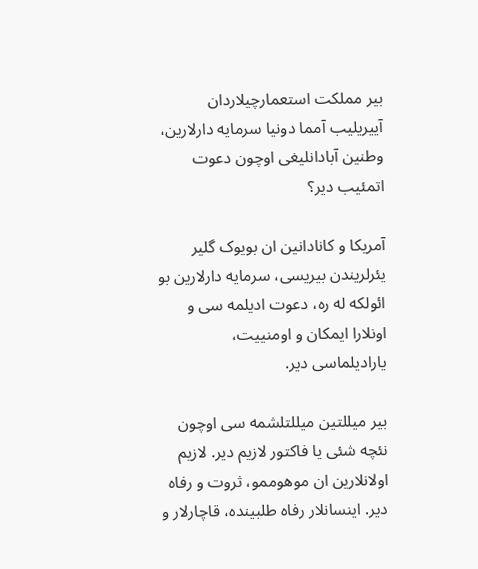بیر مملکت استعمارچیلاردان آییریلیب آمما دونیا سرمایه دارلارین، وطنین آبادانلیغی اوچون دعوت اتمئیب دیر؟

آمریکا و کانادانین ان بویوک گلیر یئرلریندن بیریسی، سرمایه دارلارین بو ائولکه له ره، دعوت ادیلمه سی و اونلارا ایمکان و اومنییت، یارادیلماسی دیر.

بیر میللتین میللتلشمه سی اوچون نئچه شئی یا فاکتور لازیم دیر. لازیم اولانلارین ان موهوممو، ثروت و رفاه دیر. اینسانلار رفاه طلبینده، قاچارلار و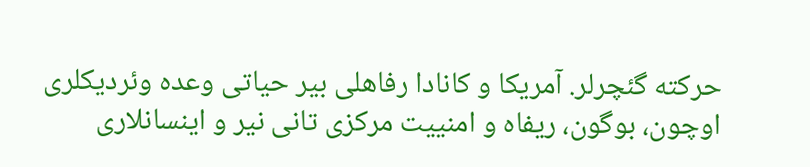حرکته گئچرلر. آمریکا و کانادا رفاهلی بیر حیاتی وعده وئردیکلری اوچون، بوگون، ریفاه و امنییت مرکزی تانی نیر و اینسانلاری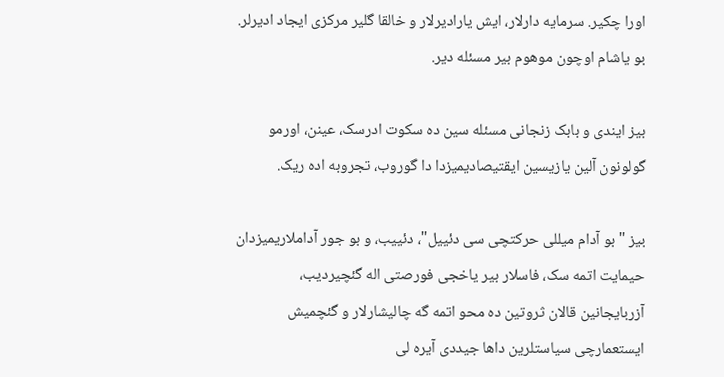اورا چکیر. سرمایه دارلار، ایش یارادیرلار و خالقا گلیر مرکزی ایجاد ادیرلر. بو یاشام اوچون موهوم بیر مسئله دیر.

بیز ایندی و بابک زنجانی مسئله سین ده سکوت ادرسک، عینن، اورمو گولونون آلین یازیسین ایقتیصادیمیزدا دا گوروب، تجروبه اده ریک.

بیز "بو آدام میللی حرکتچی سی دئییل"، دئییب، و بو جور آداملاریمیزدان حیمایت اتمه سک، فاسلار بیر یاخجی فورصتی اله گئچیردیب، آزربایجانین قالان ثروتین ده محو اتمه گه چالیشارلار و گئچمیش ایستعمارچی سیاستلرین داها جیددی آیره لی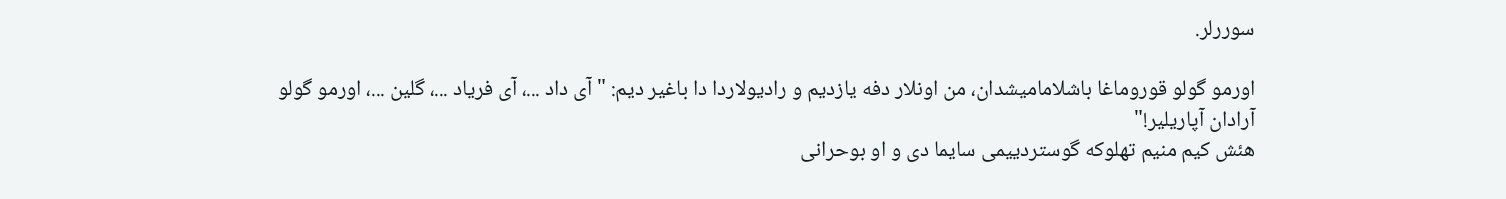سوررلر.

اورمو گولو قوروماغا باشلامامیشدان، من اونلار دفه یازدیم و رادیولاردا دا باغیر دیم: "آی داد ...، آی فریاد ...، گلین ...، اورمو گولو آرادان آپاریلیر!"
هئش کیم منیم تهلوکه گوستردییمی سایما دی و او بوحرانی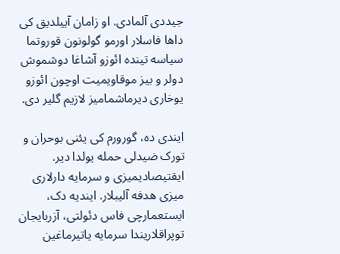جیددی آلمادی. او زامان آییلدیق کی داها فاسلار اورمو گولونون قوروتما سیاسه تینده ائوزو آشاغا دوشموش دولر و بیز موقاویمیت اوچون ائوزو یوخاری دیرماشمامیز لازیم گلیر دی.

ایندی ده، گورورم کی یئنی بوحران و تورک ضیدلی حمله یولدا دیر. ایقتیصادیمیزی و سرمایه دارلاری میزی هدفه آلیبلار. ایندیه دک، ایستعمارچی فاس دئولتی، آزربایجان توپراقلاریندا سرمایه یاتیرماغین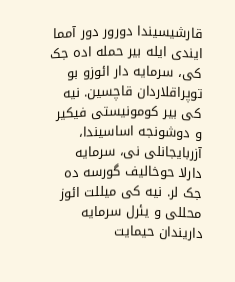قارشیسیندا دورور دور آمما ایندی ایله بیر حمله اده جک کی، سرمایه دار ائوزو بو توپراقلاردان قاچسین. نیه کی بیر کومونیستی فیکیر و دوشونجه اساسیندا، آزربایجانلی نی، سرمایه دارلا حوخالیف گورسه ده جک لر. نیه کی میللت ائوز محللی و یئرل سرمایه داریندان حیمایت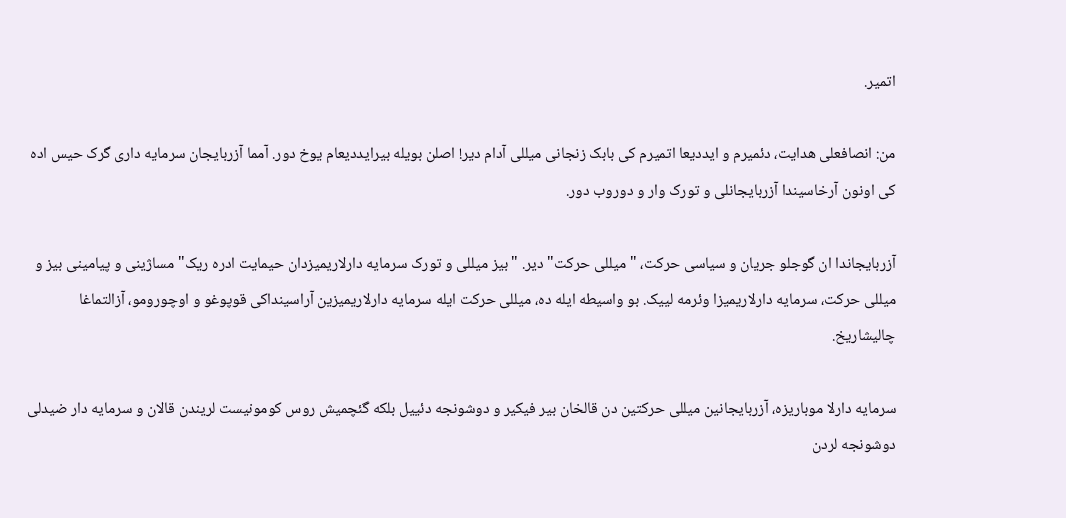اتمیر.

من: انصافعلی هدایت، دئمیرم و ایددیعا اتمیرم کی بابک زنجانی میللی آدام دیر! اصلن بویله بیرایددیعام یوخ دور. آمما آزربایجان سرمایه داری گرک حیس اده کی اونون آرخاسیندا آزربایجانلی و تورک وار و دوروب دور.

آزربایجاندا ان گوجلو جریان و سیاسی حرکت، "میللی حرکت" دیر. "بیز میللی و تورک سرمایه دارلاریمیزدان حیمایت ادره ریک" مساژینی و پیامینی بیز و میللی حرکت، سرمایه دارلاریمیزا وئرمه لییک. بو واسیطه ایله ده، میللی حرکت ایله سرمایه دارلاریمیزین آراسینداکی قوپوغو و اوچورومو، آزالتماغا چالیشاریخ.

سرمایه دارلا موباریزه، آزربایجانین میللی حرکتین دن قالخان بیر فیکیر و دوشونجه دئییل بلکه گئچمیش روس کومونیست لریندن قالان و سرمایه دار ضیدلی دوشونجه لردن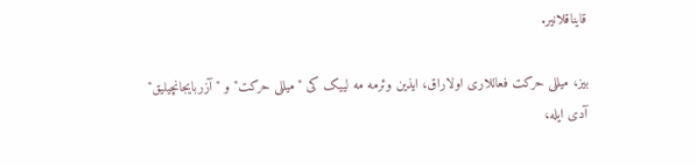قایناقلانیر.

بیز، میللی حرکت فعاللاری اولاراق، ایذین وئرمه مه لییک کی "میللی حرکت" و "آزربایجانچیلیق" آدی ایله،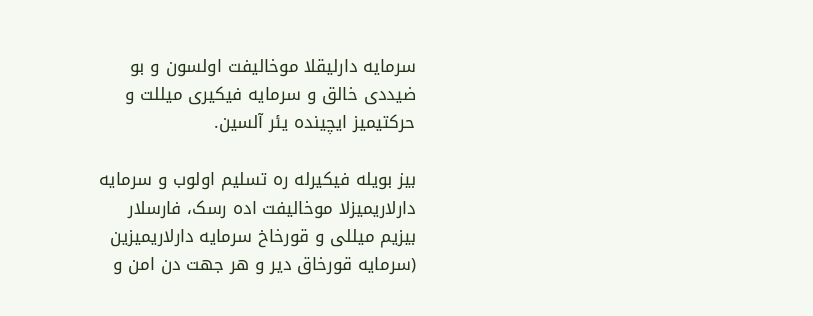سرمایه دارلیقلا موخالیفت اولسون و بو ضیددی خالق و سرمایه فیکیری میللت و حرکتیمیز ایچینده یئر آلسین.

بیز بویله فیکیرله ره تسلیم اولوب و سرمایه دارلاریمیزلا موخالیفت اده رسک، فارسلار بیزیم میللی و قورخاخ سرمایه دارلاریمیزین (سرمایه قورخاق دیر و هر جهت دن امن و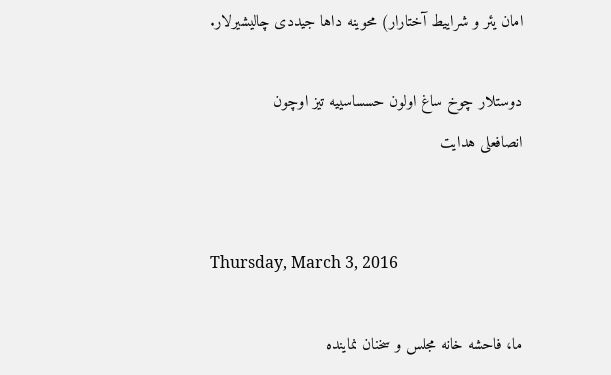امان یئر و شراییط آختارار) محوینه داها جیددی چالیشیرلار.

دوستلار چوخ ساغ اولون حسساسییه تیز اوچون
انصافعلی هدایت


Thursday, March 3, 2016

ما، فاحشه خانه مجلس و سخنان نماینده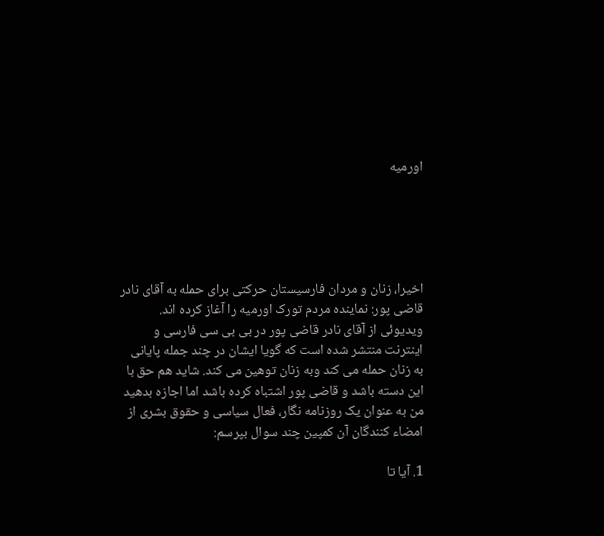اورمیه





اخیرا، زنان و مردان فارسیستان حرکتی برای حمله به آقای نادر قاضی پور: نماینده مردم تورک اورمیه را آغاز کرده اند. ویدیوئی از آقای نادر قاضی پور در بی بی سی فارسی و اینترنت منتشر شده است که گویا ایشان در چند جمله پایانی به زنان حمله می کند وبه زنان توهین می کند. شاید هم حق با این دسته باشد و قاضی پور اشتباه کرده باشد اما اجازه بدهید من به عنوان یک روزنامه نگار، فعال سیاسی و حقوق بشری از امضاء کنندگان آن کمپین چند سوال بپرسم:

1. آیا تا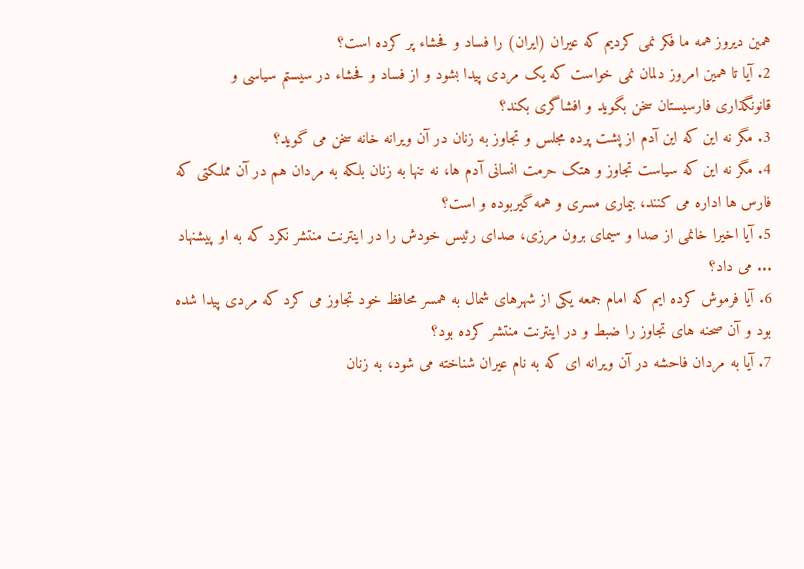همین دیروز همه ما فکر نمی کردیم که عیران (ایران) را فساد و فحشاء پر کرده است؟
2. آیا تا همین امروز دلمان نمی خواست که یک مردی پیدا بشود و از فساد و فحشاء در سیستم سیاسی و قانونگذاری فارسیستان سخن بگوید و افشاگری بکند؟
3. مگر نه این که این آدم از پشت پرده مجلس و تجاوز به زنان در آن ویرانه خانه سخن می گوید؟
4. مگر نه این که سیاست تجاوز و هتک حرمت انسانی آدم ها، نه تنها به زنان بلکه به مردان هم در آن مملکتی که فارس ها اداره می کنند، بیماری مسری و همه گیربوده و است؟
5. آیا اخیرا خانمی از صدا و سیمای برون مرزی، صدای رئیس خودش را در اینترنت منتشر نکرد که به او پیشنهاد ... می داد؟
6. آیا فرموش کرده ایم که امام جمعه یکی از شهرهای شمال به همسر محافظ خود تجاوز می کرد که مردی پیدا شده بود و آن صحنه های تجاوز را ضبط و در اینترنت منتشر کرده بود؟
7. آیا به مردان فاحشه در آن ویرانه ای که به نام عیران شناخته می شود، به زنان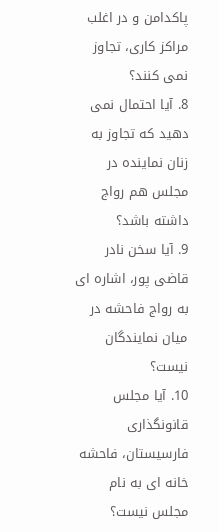پاکدامن و در اغلب مراکز کاری، تجاوز نمی کنند؟
8. آیا احتمال نمی دهید که تجاوز به زنان نماینده در مجلس هم رواج داشته باشد؟
9. آیا سخن نادر قاضی پور، اشاره ای به رواج فاحشه در میان نمایندگان نیست؟
10. آیا مجلس قانونگذاری فارسیستان، فاحشه خانه ای به نام مجلس نیست؟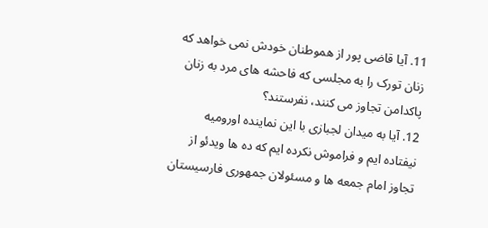11. آیا قاضی پور از هموطنان خودش نمی خواهد که زنان تورک را به مجلسی که فاحشه های مرد به زنان پاکدامن تجاوز می کنند، نفرستند؟
12. آیا به میدان لجبازی با این نماینده اورومیه نیفتاده ایم و فراموش نکرده ایم که ده ها ویدئو از تجاوز امام جمعه ها و مسئولان جمهوری فارسیستان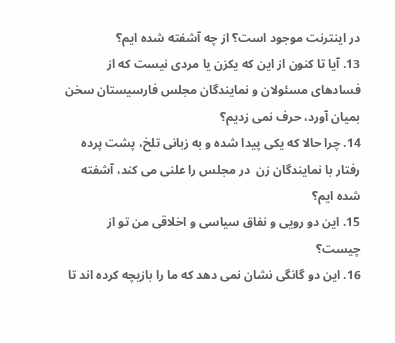در اینترنت موجود است؟ از چه آشفته شده ایم؟
13. آیا تا کنون از این که یکزن یا مردی نیست که از فسادهای مسئولان و نمایندگان مجلس فارسیستان سخن بمیان آورد، حرف نمی زدیم؟
14. چرا حالا که یکی پیدا شده و به زبانی تلخ، پشت پرده رفتار با نمایندگان زن  در مجلس را علنی می کند، آشفته شده ایم؟
15. این دو رویی و نفاق سیاسی و اخلاقی من تو از چیست؟
16. این دو گانگی نشان نمی دهد که ما را بازیچه کرده اند تا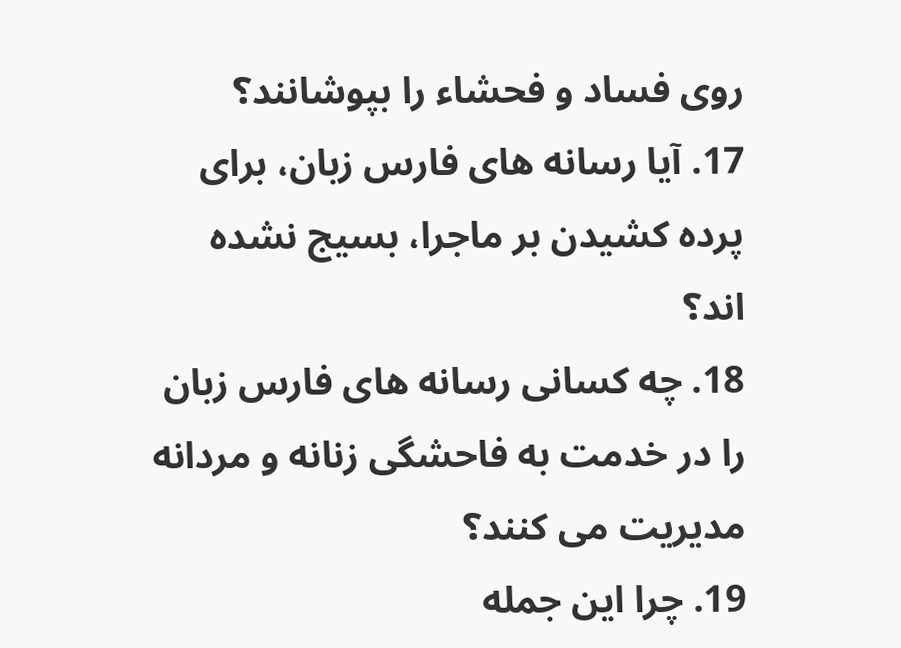روی فساد و فحشاء را بپوشانند؟
17. آیا رسانه های فارس زبان، برای پرده کشیدن بر ماجرا، بسیج نشده اند؟
18. چه کسانی رسانه های فارس زبان را در خدمت به فاحشگی زنانه و مردانه مدیریت می کنند؟
19. چرا این جمله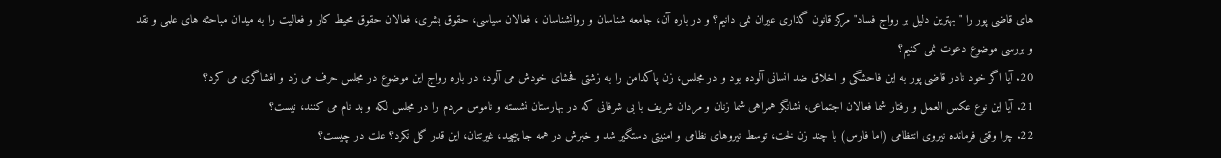های قاضی پور را "بهترین دلیل بر رواج فساد" مرکز قانون گذاری عیران نمی دانیم؟ و در باره آن، جامعه شناسان و روانشناسان ، فعالان سیاسی، حقوق بشری، فعالان حقوق محیط کار و فعالیت را به میدان مباحثه های علمی و نقد و بررسی موضوع دعوت نمی کنیم؟
20. آیا اگر خود نادر قاضی پور به این فاحشگی و اخلاق ضد انسانی آلوده بود و در مجلس، زن پاکدامن را به زشتی فحشای خودش می آلود، در باره رواج این موضوع در مجلس حرف می زد و افشاگری می کرد؟
21. آیا این نوع عکس العمل و رفتار شما فعالان اجتماعی، نشانگر همراهی شما زنان و مردان شریف با بی شرفانی که در بهارستان نشسته و ناموس مردم را در مجلس لکه و بد نام می کنند، نیست؟
22. چرا وقتی فرمانده نیروی انتظامی (اما فارس) با چند زن لخت، توسط نیروهای نظامی و امنیتی دستگیر شد و خبرش در همه جا پیچید، غیرتتان، این قدر گل نکرد؟ علت در چیست؟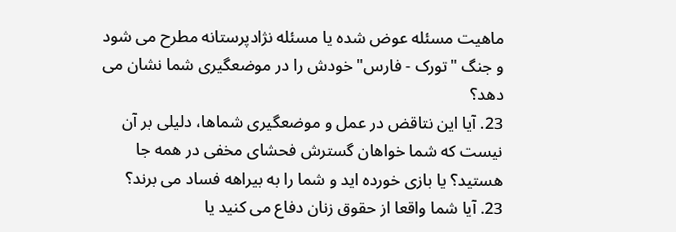ماهیت مسئله عوض شده یا مسئله نژادپرستانه مطرح می شود و جنگ "تورک - فارس" خودش را در موضعگیری شما نشان می دهد؟
23. آیا این نتاقض در عمل و موضعگیری شماها، دلیلی بر آن نیست که شما خواهان گسترش فحشای مخفی در همه جا هستید؟ یا بازی خورده اید و شما را به بیراهه فساد می برند؟
23. آیا شما واقعا از حقوق زنان دفاع می کنید یا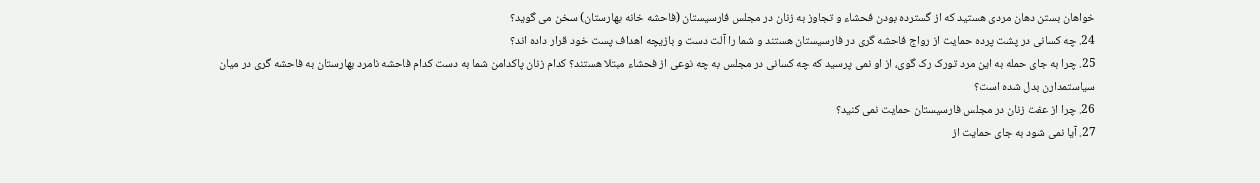خواهان بستن دهان مردی هستید که از گسترده بودن فحشاء و تجاوز به زنان در مجلس فارسیستان (فاحشه خانه بهارستان) سخن می گوید؟
24. چه کسانی در پشت پرده حمایت از رواج فاحشه گری در فارسیستان هستند و شما را آلت دست و بازیچه اهداف پست خود قرار داده اند؟
25. چرا به جای حمله به این مرد تورک رک گوی، از او نمی پرسید که چه کسانی در مجلس به چه نوعی از فحشاء مبتلا هستند؟ کدام زنان پاکدامن شما به دست کدام فاحشه نامرد بهارستان به فاحشه گری در میان سیاستمدارن بدل شده است؟
26. چرا از عفت زنان در مجلس فارسیستان حمایت نمی کنید؟
27. آیا نمی شود به جای حمایت از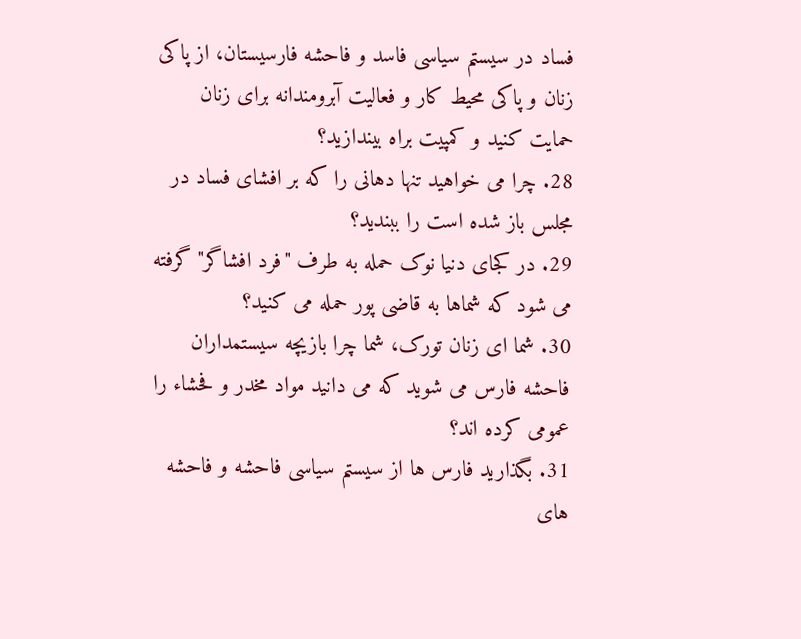فساد در سیستم سیاسی فاسد و فاحشه فارسیستان، از پاکی زنان و پاکی محیط کار و فعالیت آبرومندانه برای زنان حمایت کنید و کمپیت براه بیندازید؟
28. چرا می خواهید تنها دهانی را که بر افشای فساد در مجلس باز شده است را ببندید؟
29. در کجای دنیا نوک حمله به طرف "فرد افشاگر" گرفته می شود که شماها به قاضی پور حمله می کنید؟
30. شما ای زنان تورک، شما چرا بازیچه سیستمداران فاحشه فارس می شوید که می دانید مواد مخدر و فحشاء را عمومی کرده اند؟
31. بگذارید فارس ها از سیستم سیاسی فاحشه و فاحشه های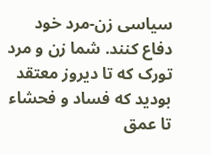سیاسی زن-مرد خود دفاع کنند. شما زن و مرد تورک که تا دیروز معتقد بودید که فساد و فحشاء تا عمق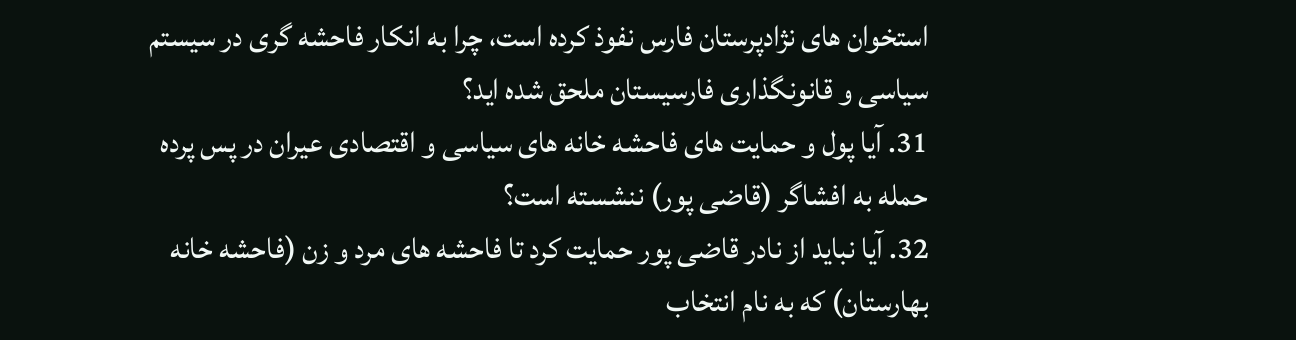استخوان های نژادپرستان فارس نفوذ کرده است، چرا به انکار فاحشه گری در سیستم سیاسی و قانونگذاری فارسیستان ملحق شده اید؟
31. آیا پول و حمایت های فاحشه خانه های سیاسی و اقتصادی عیران در پس پرده حمله به افشاگر (قاضی پور) ننشسته است؟
32. آیا نباید از نادر قاضی پور حمایت کرد تا فاحشه های مرد و زن (فاحشه خانه بهارستان) که به نام انتخاب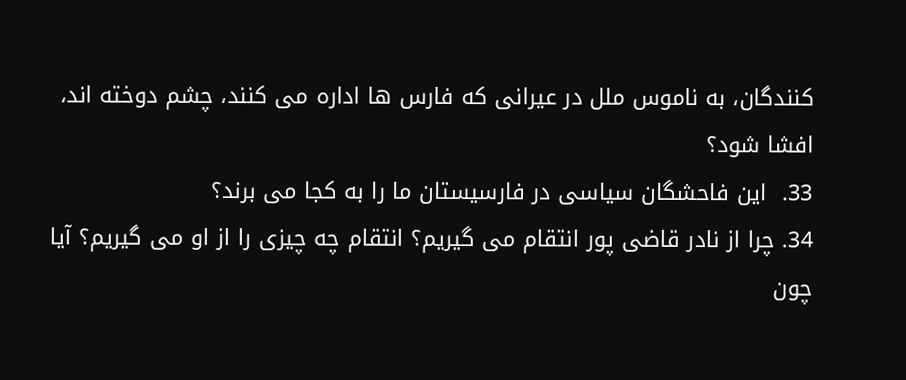کنندگان، به ناموس ملل در عیرانی که فارس ها اداره می کنند، چشم دوخته اند، افشا شود؟
33.  این فاحشگان سیاسی در فارسیستان ما را به کجا می برند؟
34. چرا از نادر قاضی پور انتقام می گیریم؟ انتقام چه چیزی را از او می گیریم؟ آیا چون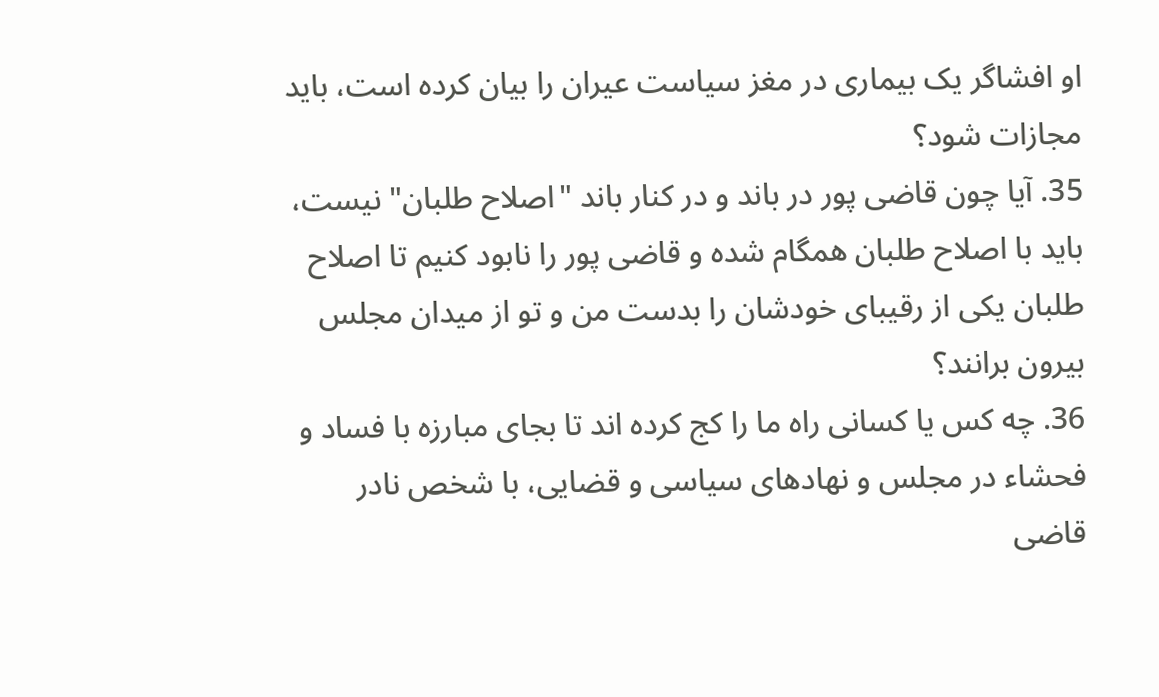او افشاگر یک بیماری در مغز سیاست عیران را بیان کرده است، باید مجازات شود؟
35. آیا چون قاضی پور در باند و در کنار باند "اصلاح طلبان" نیست، باید با اصلاح طلبان همگام شده و قاضی پور را نابود کنیم تا اصلاح طلبان یکی از رقیبای خودشان را بدست من و تو از میدان مجلس بیرون برانند؟
36. چه کس یا کسانی راه ما را کج کرده اند تا بجای مبارزه با فساد و فحشاء در مجلس و نهادهای سیاسی و قضایی، با شخص نادر قاضی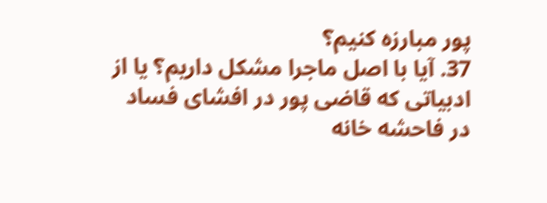پور مبارزه کنیم؟
37. آیا با اصل ماجرا مشکل داریم؟ یا از ادبیاتی که قاضی پور در افشای فساد در فاحشه خانه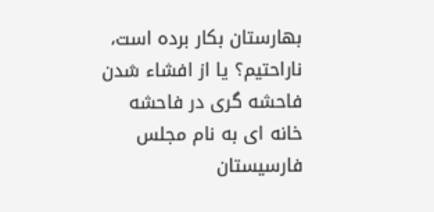بهارستان بکار برده است، ناراحتیم؟ یا از افشاء شدن فاحشه گری در فاحشه خانه ای به نام مجلس فارسیستان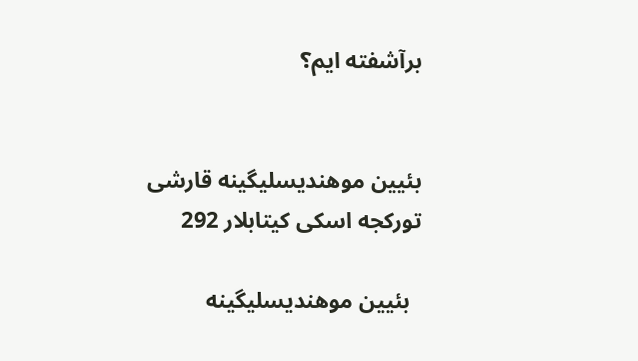برآشفته ایم؟


بئیین موهندیسلیگینه قارشی تورکجه اسکی کیتابلار 292

  بئیین موهندیسلیگینه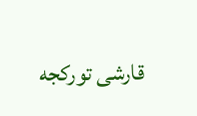قارشی تورکجه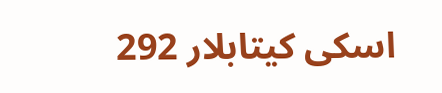اسکی کیتابلار 292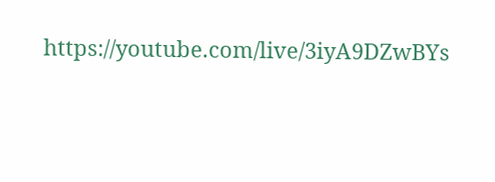https://youtube.com/live/3iyA9DZwBYs